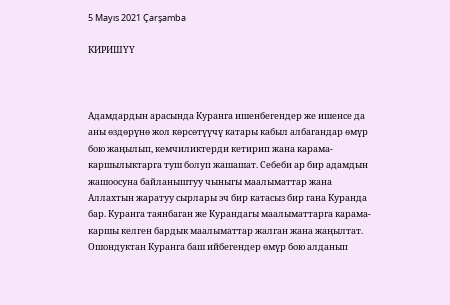5 Mayıs 2021 Çarşamba

КИРИШҮҮ



Адамдардын арасында Куранга ишенбегендер же ишенсе да аны өздөрүнө жол көрсөтүүчү катары кабыл албагандар өмүр бою жаңылып, кемчиликтерди кетирип жана карама-каршылыктарга туш болуп жашашат. Себеби ар бир адамдын жашоосуна байланыштуу чыныгы маалыматтар жана Аллахтын жаратуу сырлары эч бир катасыз бир гана Куранда бар. Куранга таянбаган же Курандагы маалыматтарга карама-каршы келген бардык маалыматтар жалган жана жаңылтат. Ошондуктан Куранга баш ийбегендер өмүр бою алданып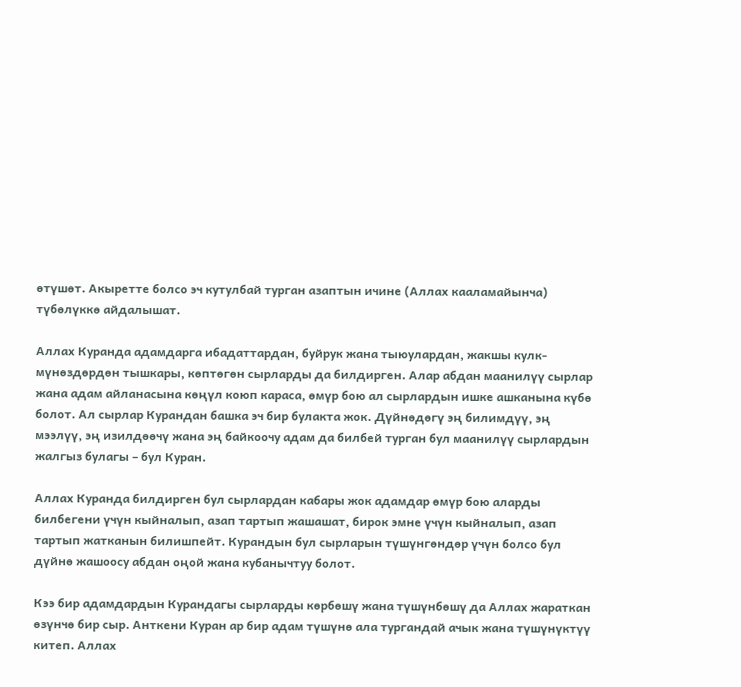өтүшөт. Акыретте болсо эч кутулбай турган азаптын ичине (Аллах кааламайынча) түбөлүккө айдалышат.

Аллах Куранда адамдарга ибадаттардан, буйрук жана тыюулардан, жакшы кулк-мүнөздөрдөн тышкары, көптөгөн сырларды да билдирген. Алар абдан маанилүү сырлар жана адам айланасына көңүл коюп караса, өмүр бою ал сырлардын ишке ашканына күбө болот. Ал сырлар Курандан башка эч бир булакта жок. Дүйнөдөгү эң билимдүү, эң мээлүү, эң изилдөөчү жана эң байкоочу адам да билбей турган бул маанилүү сырлардын жалгыз булагы – бул Куран.

Аллах Куранда билдирген бул сырлардан кабары жок адамдар өмүр бою аларды билбегени үчүн кыйналып, азап тартып жашашат, бирок эмне үчүн кыйналып, азап тартып жатканын билишпейт. Курандын бул сырларын түшүнгөндөр үчүн болсо бул дүйнө жашоосу абдан оңой жана кубанычтуу болот.

Кээ бир адамдардын Курандагы сырларды көрбөшү жана түшүнбөшү да Аллах жараткан өзүнчө бир сыр. Анткени Куран ар бир адам түшүнө ала тургандай ачык жана түшүнүктүү китеп. Аллах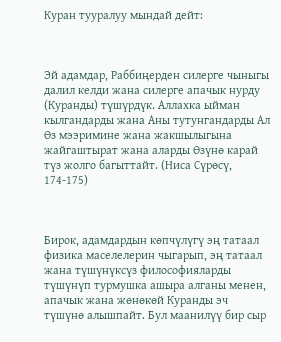Куран тууралуу мындай дейт:



Эй адамдар, Раббиңерден силерге чыныгы далил келди жана силерге апачык нурду (Куранды) түшүрдүк. Аллахка ыйман кылгандарды жана Аны тутунгандарды Ал Өз мээримине жана жакшылыгына жайгаштырат жана аларды Өзүнө карай түз жолго багыттайт. (Ниса Сүрөсү, 174-175)



Бирок, адамдардын көпчүлүгү эң татаал физика маселелерин чыгарып, эң татаал жана түшүнүксүз философияларды түшүнүп турмушка ашыра алганы менен, апачык жана жөнөкөй Куранды эч түшүнө алышпайт. Бул маанилүү бир сыр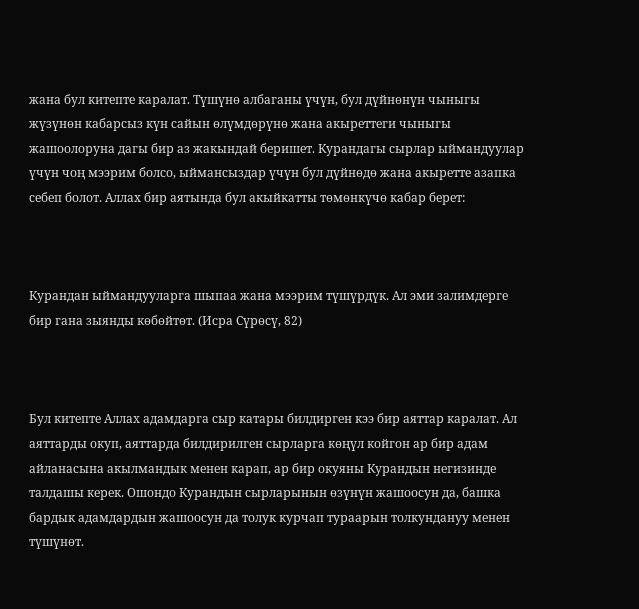жана бул китепте каралат. Түшүнө албаганы үчүн, бул дүйнөнүн чыныгы жүзүнөн кабарсыз күн сайын өлүмдөрүнө жана акыреттеги чыныгы жашоолоруна дагы бир аз жакындай беришет. Курандагы сырлар ыймандуулар үчүн чоң мээрим болсо, ыймансыздар үчүн бул дүйнөдө жана акыретте азапка себеп болот. Аллах бир аятында бул акыйкатты төмөнкүчө кабар берет:



Курандан ыймандууларга шыпаа жана мээрим түшүрдүк. Ал эми залимдерге бир гана зыянды көбөйтөт. (Исра Сүрөсү, 82)



Бул китепте Аллах адамдарга сыр катары билдирген кээ бир аяттар каралат. Ал аяттарды окуп, аяттарда билдирилген сырларга көңүл койгон ар бир адам айланасына акылмандык менен карап, ар бир окуяны Курандын негизинде талдашы керек. Ошондо Курандын сырларынын өзүнүн жашоосун да, башка бардык адамдардын жашоосун да толук курчап тураарын толкундануу менен түшүнөт.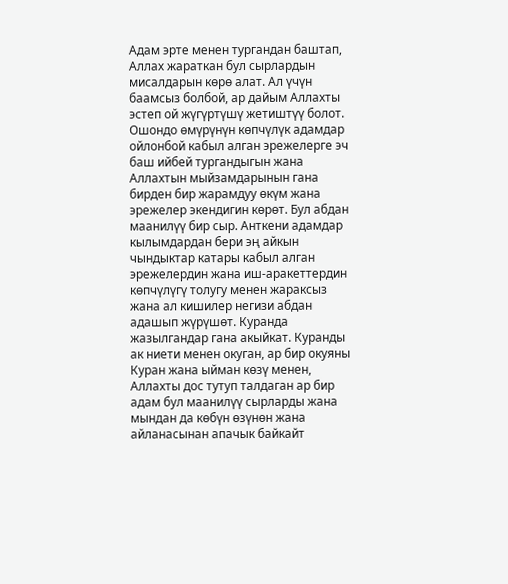Адам эрте менен тургандан баштап, Аллах жараткан бул сырлардын мисалдарын көрө алат. Ал үчүн баамсыз болбой, ар дайым Аллахты эстеп ой жүгүртүшү жетиштүү болот. Ошондо өмүрүнүн көпчүлүк адамдар ойлонбой кабыл алган эрежелерге эч баш ийбей тургандыгын жана Аллахтын мыйзамдарынын гана бирден бир жарамдуу өкүм жана эрежелер экендигин көрөт. Бул абдан маанилүү бир сыр. Анткени адамдар кылымдардан бери эң айкын чындыктар катары кабыл алган эрежелердин жана иш-аракеттердин көпчүлүгү толугу менен жараксыз жана ал кишилер негизи абдан адашып жүрүшөт. Куранда жазылгандар гана акыйкат. Куранды ак ниети менен окуган, ар бир окуяны Куран жана ыйман көзү менен, Аллахты дос тутуп талдаган ар бир адам бул маанилүү сырларды жана мындан да көбүн өзүнөн жана айланасынан апачык байкайт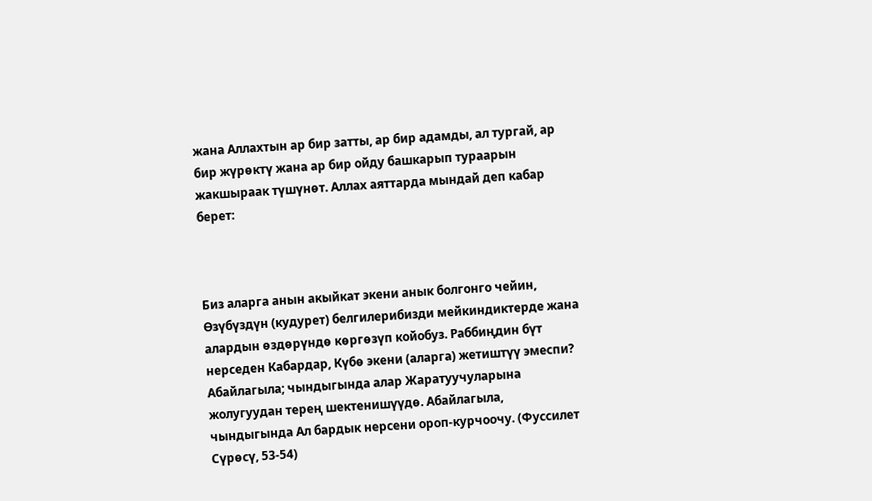жана Аллахтын ар бир затты, ар бир адамды, ал тургай, ар бир жүрөктү жана ар бир ойду башкарып тураарын жакшыраак түшүнөт. Аллах аяттарда мындай деп кабар берет:



Биз аларга анын акыйкат экени анык болгонго чейин, Өзүбүздүн (кудурет) белгилерибизди мейкиндиктерде жана алардын өздөрүндө көргөзүп койобуз. Раббиңдин бүт нерседен Кабардар, Күбө экени (аларга) жетиштүү эмеспи? Абайлагыла; чындыгында алар Жаратуучуларына жолугуудан терең шектенишүүдө. Абайлагыла, чындыгында Ал бардык нерсени ороп-курчоочу. (Фуссилет Сүрөсү, 53-54)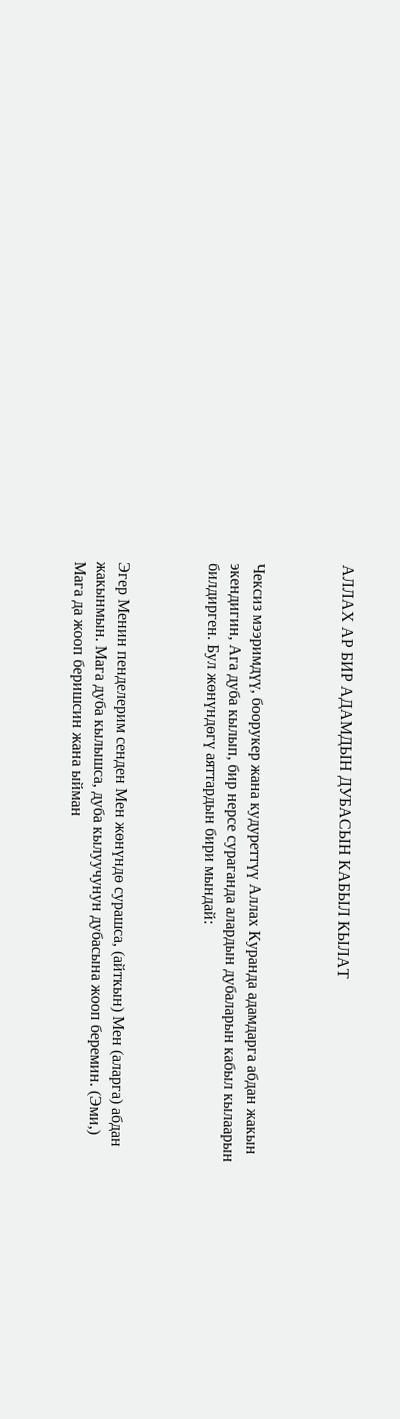АЛЛАХ АР БИР АДАМДЫН ДУБАСЫН КАБЫЛ КЫЛАТ



Чексиз мээримдүү, боорукер жана кудуреттүү Аллах Куранда адамдарга абдан жакын экендигин, Ага дуба кылып, бир нерсе сураганда алардын дубаларын кабыл кылаарын билдирген. Бул жөнүндөгү аяттардын бири мындай:



Эгер Менин пенделерим сенден Мен жөнүндө сурашса, (айткын) Мен (аларга) абдан жакынмын. Мага дуба кылышса, дуба кылуучунун дубасына жооп беремин. (Эми,) Мага да жооп беришсин жана ыйман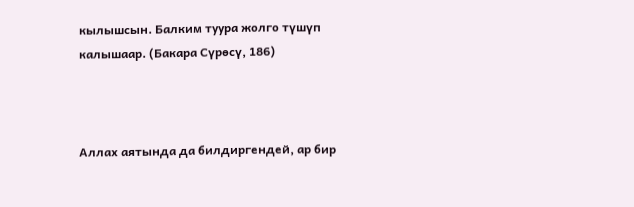кылышсын. Балким туура жолго түшүп калышаар. (Бакара Сүрөсү, 186)



Аллах аятында да билдиргендей, ар бир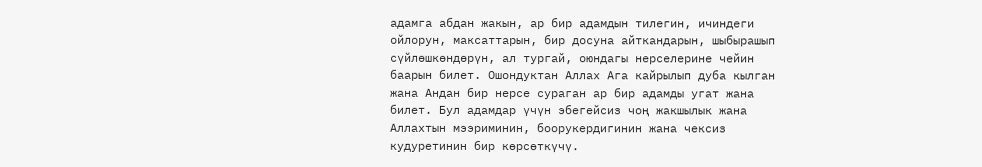адамга абдан жакын, ар бир адамдын тилегин, ичиндеги ойлорун, максаттарын, бир досуна айткандарын, шыбырашып сүйлөшкөндөрүн, ал тургай, оюндагы нерселерине чейин баарын билет. Ошондуктан Аллах Ага кайрылып дуба кылган жана Андан бир нерсе сураган ар бир адамды угат жана билет. Бул адамдар үчүн эбегейсиз чоң жакшылык жана Аллахтын мээриминин, боорукердигинин жана чексиз кудуретинин бир көрсөткүчү.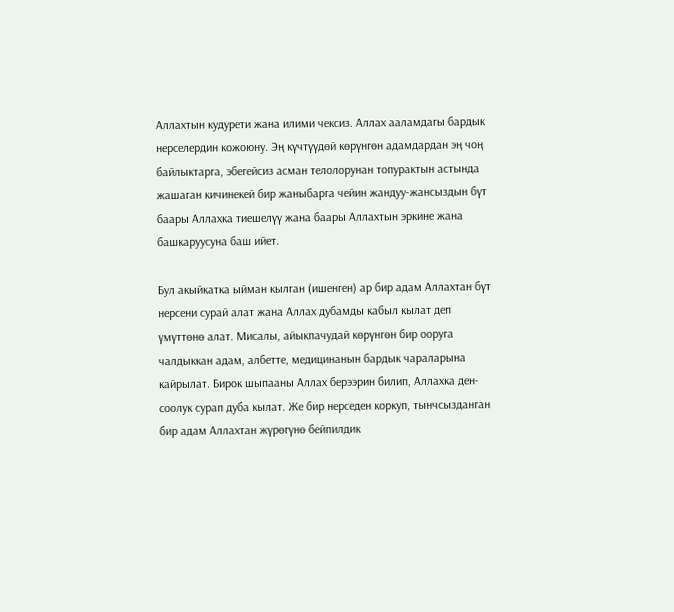Аллахтын кудурети жана илими чексиз. Аллах ааламдагы бардык нерселердин кожоюну. Эң күчтүүдөй көрүнгөн адамдардан эң чоң байлыктарга, эбегейсиз асман телолорунан топурактын астында жашаган кичинекей бир жаныбарга чейин жандуу-жансыздын бүт баары Аллахка тиешелүү жана баары Аллахтын эркине жана башкаруусуна баш ийет.

Бул акыйкатка ыйман кылган (ишенген) ар бир адам Аллахтан бүт нерсени сурай алат жана Аллах дубамды кабыл кылат деп үмүттөнө алат. Мисалы, айыкпачудай көрүнгөн бир ооруга чалдыккан адам, албетте, медицинанын бардык чараларына кайрылат. Бирок шыпааны Аллах берээрин билип, Аллахка ден-соолук сурап дуба кылат. Же бир нерседен коркуп, тынчсызданган бир адам Аллахтан жүрөгүнө бейпилдик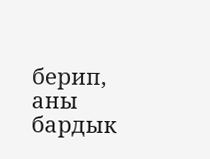берип, аны бардык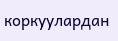коркуулардан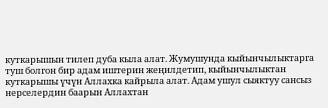куткарышын тилеп дуба кыла алат. Жумушунда кыйынчылыктарга туш болгон бир адам иштерин жеңилдетип, кыйынчылыктан куткарышы үчүн Аллахка кайрыла алат. Адам ушул сыяктуу сансыз нерселердин баарын Аллахтан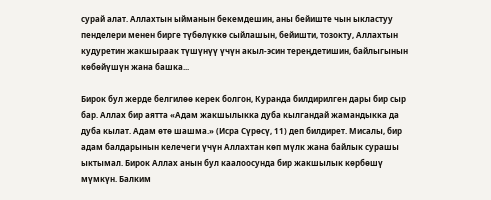сурай алат. Аллахтын ыйманын бекемдешин, аны бейиште чын ыкластуу пенделери менен бирге түбөлүккө сыйлашын, бейишти, тозокту, Аллахтын кудуретин жакшыраак түшүнүү үчүн акыл-эсин тереңдетишин, байлыгынын көбөйүшүн жана башка...

Бирок бул жерде белгилөө керек болгон, Куранда билдирилген дары бир сыр бар. Аллах бир аятта «Адам жакшылыкка дуба кылгандай жамандыкка да дуба кылат. Адам өтө шашма.» (Исра Сүрөсү, 11) деп билдирет. Мисалы, бир адам балдарынын келечеги үчүн Аллахтан көп мүлк жана байлык сурашы ыктымал. Бирок Аллах анын бул каалоосунда бир жакшылык көрбөшү мүмкүн. Балким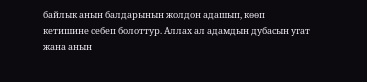байлык анын балдарынын жолдон адашып, көөп кетишине себеп болоттур. Аллах ал адамдын дубасын угат жана анын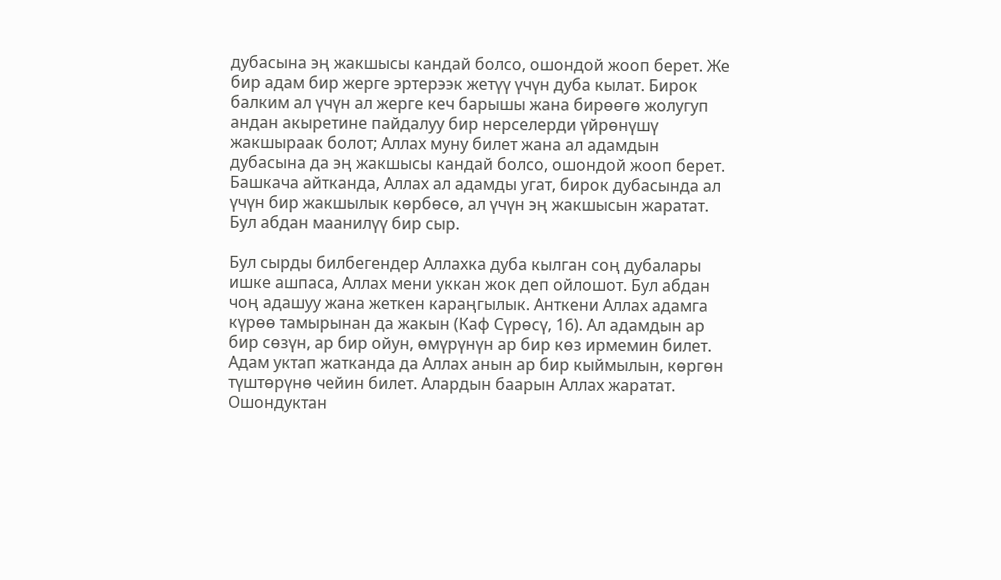дубасына эң жакшысы кандай болсо, ошондой жооп берет. Же бир адам бир жерге эртерээк жетүү үчүн дуба кылат. Бирок балким ал үчүн ал жерге кеч барышы жана бирөөгө жолугуп андан акыретине пайдалуу бир нерселерди үйрөнүшү жакшыраак болот; Аллах муну билет жана ал адамдын дубасына да эң жакшысы кандай болсо, ошондой жооп берет. Башкача айтканда, Аллах ал адамды угат, бирок дубасында ал үчүн бир жакшылык көрбөсө, ал үчүн эң жакшысын жаратат. Бул абдан маанилүү бир сыр.

Бул сырды билбегендер Аллахка дуба кылган соң дубалары ишке ашпаса, Аллах мени уккан жок деп ойлошот. Бул абдан чоң адашуу жана жеткен караңгылык. Анткени Аллах адамга күрөө тамырынан да жакын (Каф Сүрөсү, 16). Ал адамдын ар бир сөзүн, ар бир ойун, өмүрүнүн ар бир көз ирмемин билет. Адам уктап жатканда да Аллах анын ар бир кыймылын, көргөн түштөрүнө чейин билет. Алардын баарын Аллах жаратат. Ошондуктан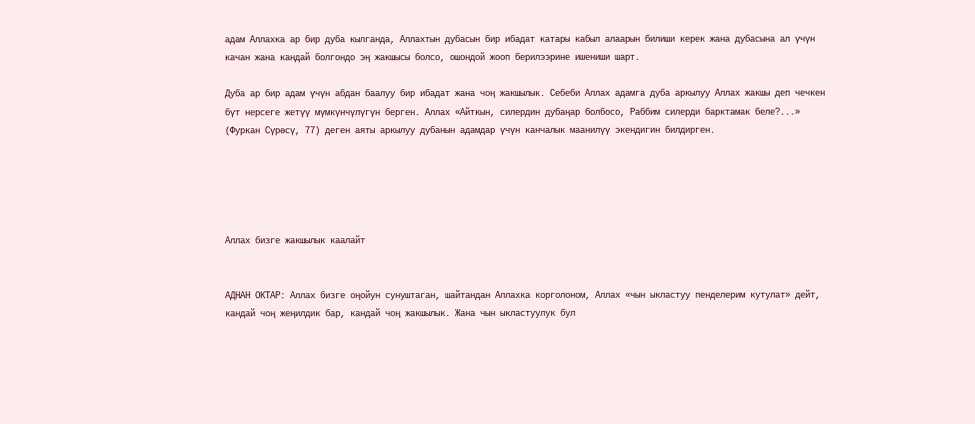адам Аллахка ар бир дуба кылганда, Аллахтын дубасын бир ибадат катары кабыл алаарын билиши керек жана дубасына ал үчүн качан жана кандай болгондо эң жакшысы болсо, ошондой жооп берилээрине ишениши шарт.

Дуба ар бир адам үчүн абдан баалуу бир ибадат жана чоң жакшылык. Себеби Аллах адамга дуба аркылуу Аллах жакшы деп чечкен бүт нерсеге жетүү мүмкүнчүлүгүн берген. Аллах «Айткын, силердин дубаңар болбосо, Раббим силерди барктамак беле?...» (Фуркан Сүрөсү, 77) деген аяты аркылуу дубанын адамдар үчүн канчалык маанилүү экендигин билдирген.





Аллах бизге жакшылык каалайт


АДНАН ОКТАР: Аллах бизге оңойун сунуштаган, шайтандан Аллахка корголоном, Аллах «чын ыкластуу пенделерим кутулат» дейт, кандай чоң жеңилдик бар, кандай чоң жакшылык. Жана чын ыкластуулук бул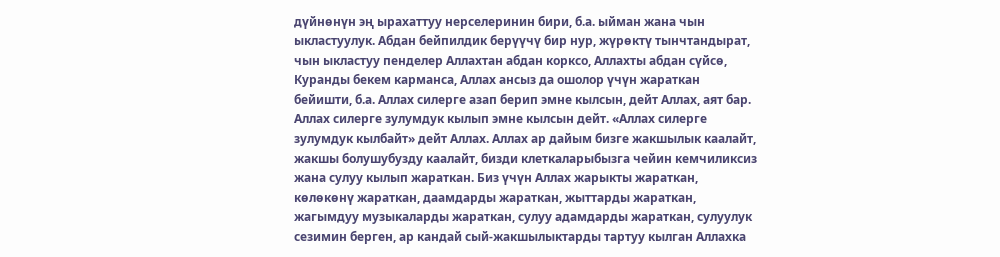дүйнөнүн эң ырахаттуу нерселеринин бири, б.а. ыйман жана чын ыкластуулук. Абдан бейпилдик берүүчү бир нур, жүрөктү тынчтандырат, чын ыкластуу пенделер Аллахтан абдан корксо, Аллахты абдан сүйсө, Куранды бекем карманса, Аллах ансыз да ошолор үчүн жараткан бейишти, б.а. Аллах силерге азап берип эмне кылсын, дейт Аллах, аят бар. Аллах силерге зулумдук кылып эмне кылсын дейт. «Аллах силерге зулумдук кылбайт» дейт Аллах. Аллах ар дайым бизге жакшылык каалайт, жакшы болушубузду каалайт, бизди клеткаларыбызга чейин кемчиликсиз жана сулуу кылып жараткан. Биз үчүн Аллах жарыкты жараткан, көлөкөнү жараткан, даамдарды жараткан, жыттарды жараткан, жагымдуу музыкаларды жараткан, сулуу адамдарды жараткан, сулуулук сезимин берген, ар кандай сый-жакшылыктарды тартуу кылган Аллахка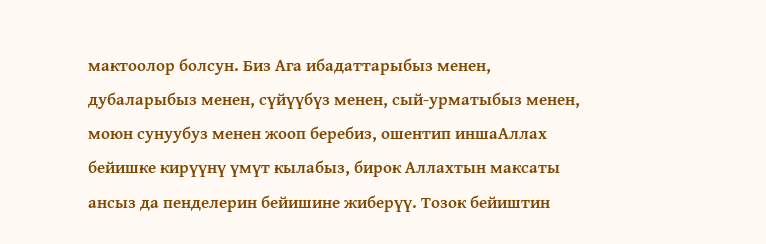мактоолор болсун. Биз Ага ибадаттарыбыз менен, дубаларыбыз менен, сүйүүбүз менен, сый-урматыбыз менен, моюн сунуубуз менен жооп беребиз, ошентип иншаАллах бейишке кирүүнү үмүт кылабыз, бирок Аллахтын максаты ансыз да пенделерин бейишине жиберүү. Тозок бейиштин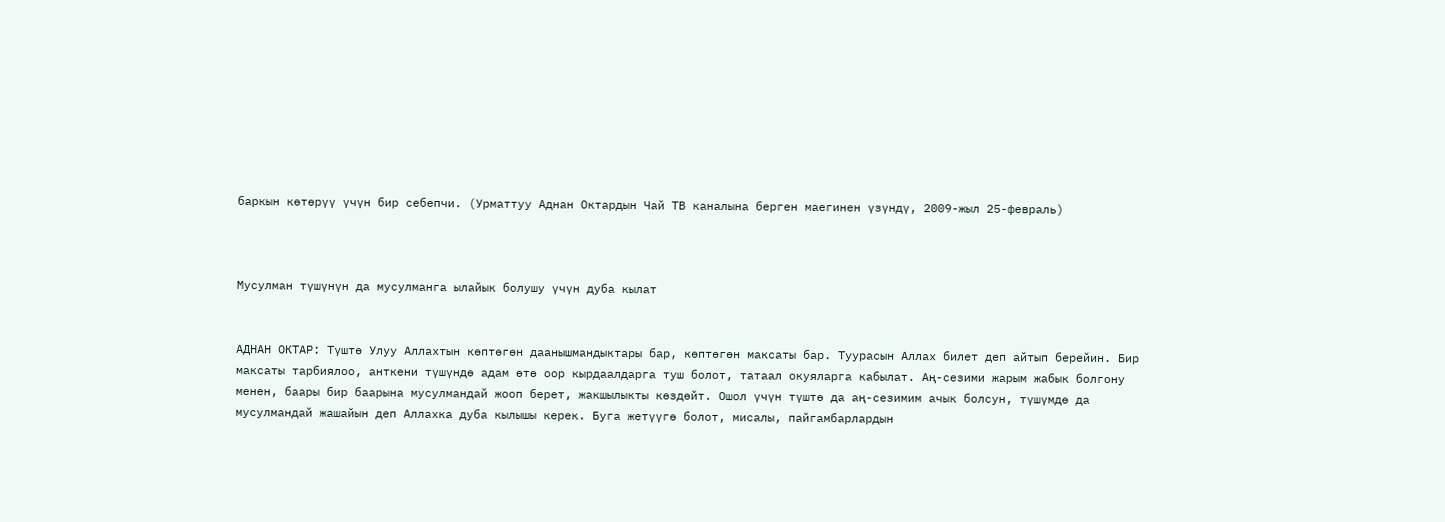баркын көтөрүү үчүн бир себепчи. (Урматтуу Аднан Октардын Чай ТВ каналына берген маегинен үзүндү, 2009-жыл 25-февраль)



Мусулман түшүнүн да мусулманга ылайык болушу үчүн дуба кылат


АДНАН ОКТАР: Түштө Улуу Аллахтын көптөгөн даанышмандыктары бар, көптөгөн максаты бар. Туурасын Аллах билет деп айтып берейин. Бир максаты тарбиялоо, анткени түшүндө адам өтө оор кырдаалдарга туш болот, татаал окуяларга кабылат. Аң-сезими жарым жабык болгону менен, баары бир баарына мусулмандай жооп берет, жакшылыкты көздөйт. Ошол үчүн түштө да аң-сезимим ачык болсун, түшүмдө да мусулмандай жашайын деп Аллахка дуба кылышы керек. Буга жетүүгө болот, мисалы, пайгамбарлардын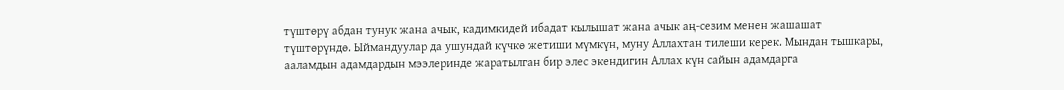түштөрү абдан тунук жана ачык, кадимкидей ибадат кылышат жана ачык аң-сезим менен жашашат түштөрүндө. Ыймандуулар да ушундай күчкө жетиши мүмкүн, муну Аллахтан тилеши керек. Мындан тышкары, ааламдын адамдардын мээлеринде жаратылган бир элес экендигин Аллах күн сайын адамдарга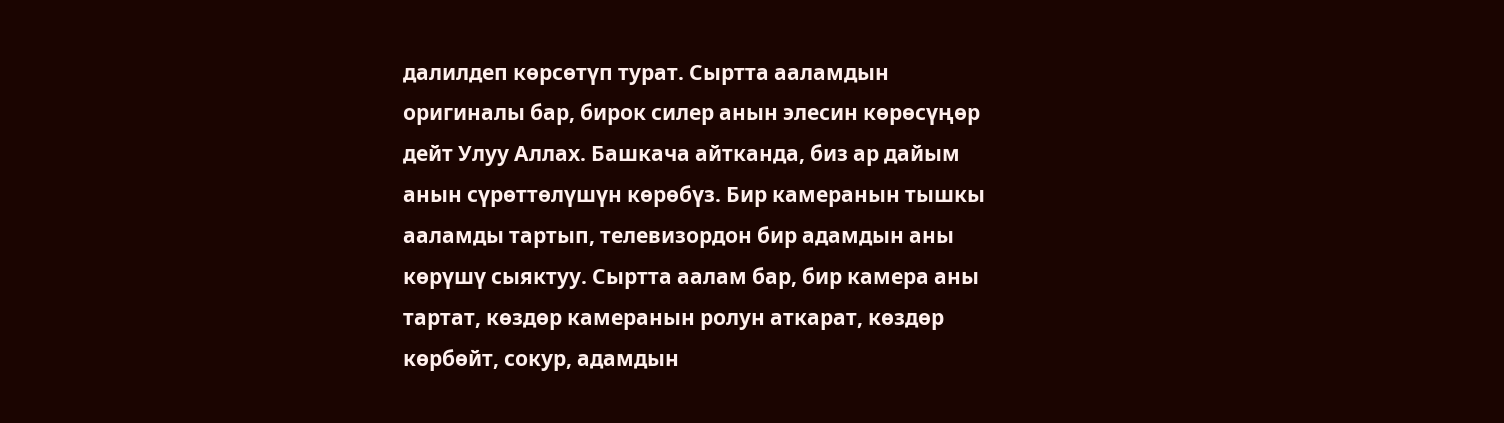далилдеп көрсөтүп турат. Сыртта ааламдын оригиналы бар, бирок силер анын элесин көрөсүңөр дейт Улуу Аллах. Башкача айтканда, биз ар дайым анын сүрөттөлүшүн көрөбүз. Бир камеранын тышкы ааламды тартып, телевизордон бир адамдын аны көрүшү сыяктуу. Сыртта аалам бар, бир камера аны тартат, көздөр камеранын ролун аткарат, көздөр көрбөйт, сокур, адамдын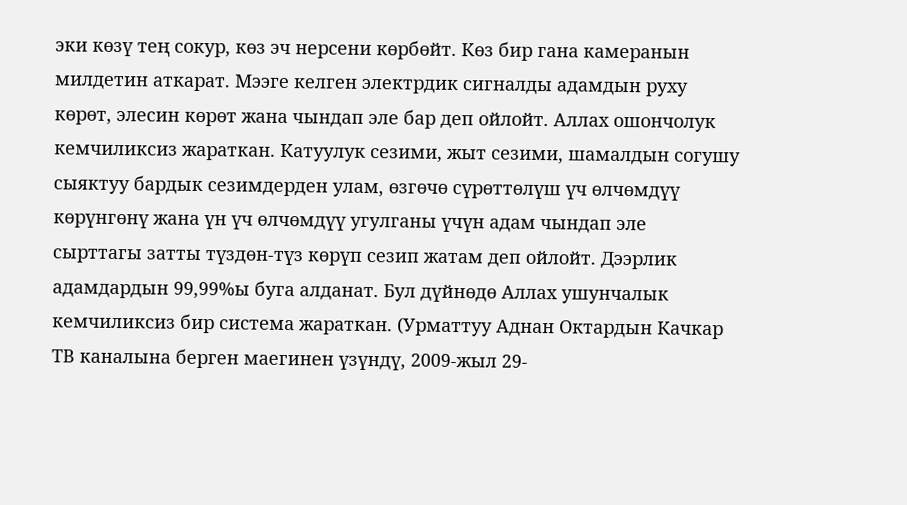эки көзү тең сокур, көз эч нерсени көрбөйт. Көз бир гана камеранын милдетин аткарат. Мээге келген электрдик сигналды адамдын руху көрөт, элесин көрөт жана чындап эле бар деп ойлойт. Аллах ошончолук кемчиликсиз жараткан. Катуулук сезими, жыт сезими, шамалдын согушу сыяктуу бардык сезимдерден улам, өзгөчө сүрөттөлүш үч өлчөмдүү көрүнгөнү жана үн үч өлчөмдүү угулганы үчүн адам чындап эле сырттагы затты түздөн-түз көрүп сезип жатам деп ойлойт. Дээрлик адамдардын 99,99%ы буга алданат. Бул дүйнөдө Аллах ушунчалык кемчиликсиз бир система жараткан. (Урматтуу Аднан Октардын Качкар ТВ каналына берген маегинен үзүндү, 2009-жыл 29-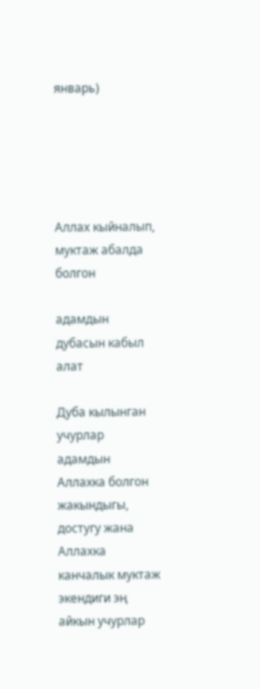январь)





Аллах кыйналып, муктаж абалда болгон

адамдын дубасын кабыл алат

Дуба кылынган учурлар адамдын Аллахка болгон жакындыгы, достугу жана Аллахка канчалык муктаж экендиги эң айкын учурлар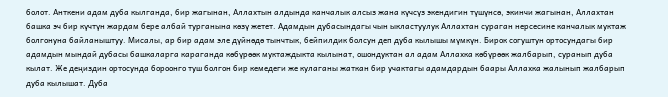болот. Анткени адам дуба кылганда, бир жагынан, Аллахтын алдында канчалык алсыз жана күчсүз экендигин түшүнсө, экинчи жагынан, Аллахтан башка эч бир күчтүн жардам бере албай турганына көзү жетет. Адамдын дубасындагы чын ыкластуулук Аллахтан сураган нерсесине канчалык муктаж болгонуна байланыштуу. Мисалы, ар бир адам эле дүйнөдө тынчтык, бейпилдик болсун деп дуба кылышы мүмкүн. Бирок согуштун ортосундагы бир адамдын мындай дубасы башкаларга караганда көбүрөөк муктаждыкта кылынат, ошондуктан ал адам Аллахка көбүрөөк жалбарып, суранып дуба кылат. Же деңиздин ортосунда бороонго туш болгон бир кемедеги же кулаганы жаткан бир учактагы адамдардын баары Аллахка жалынып жалбарып дуба кылышат. Дуба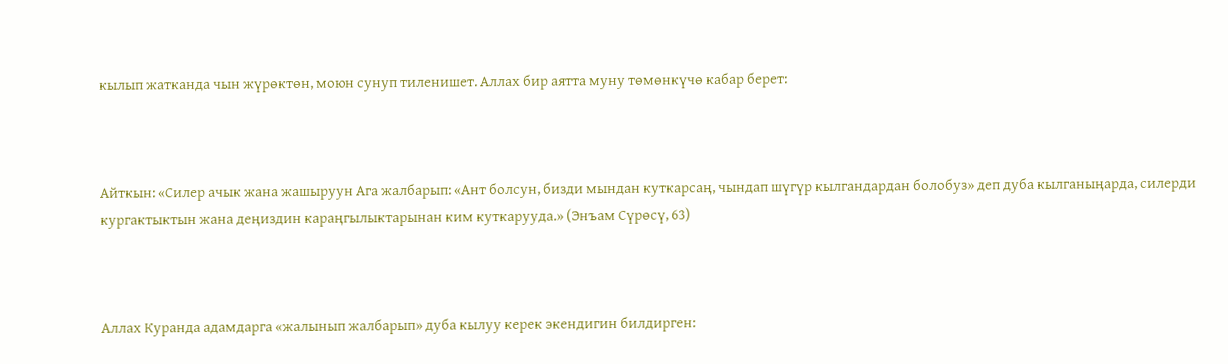кылып жатканда чын жүрөктөн, моюн сунуп тиленишет. Аллах бир аятта муну төмөнкүчө кабар берет:



Айткын: «Силер ачык жана жашыруун Ага жалбарып: «Ант болсун, бизди мындан куткарсаң, чындап шүгүр кылгандардан болобуз» деп дуба кылганыңарда, силерди кургактыктын жана деңиздин караңгылыктарынан ким куткарууда.» (Энъам Сүрөсү, 63)



Аллах Куранда адамдарга «жалынып жалбарып» дуба кылуу керек экендигин билдирген: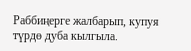Раббиңерге жалбарып, купуя түрдө дуба кылгыла.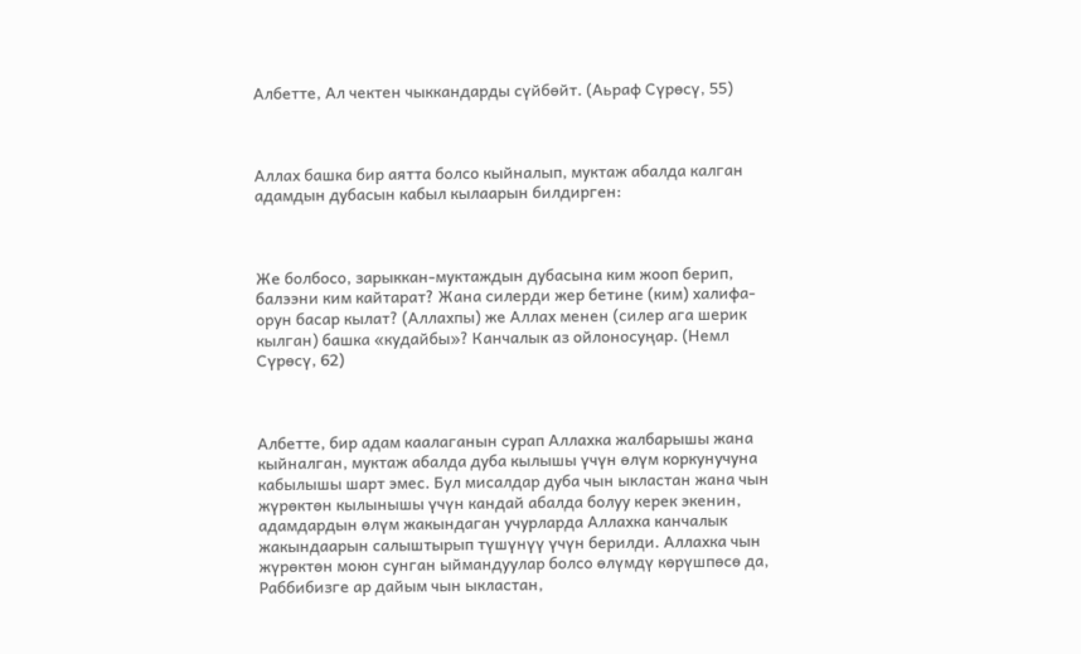Албетте, Ал чектен чыккандарды сүйбөйт. (Аьраф Сүрөсү, 55)



Аллах башка бир аятта болсо кыйналып, муктаж абалда калган адамдын дубасын кабыл кылаарын билдирген:



Же болбосо, зарыккан-муктаждын дубасына ким жооп берип, балээни ким кайтарат? Жана силерди жер бетине (ким) халифа-орун басар кылат? (Аллахпы) же Аллах менен (силер ага шерик кылган) башка «кудайбы»? Канчалык аз ойлоносуңар. (Немл Сүрөсү, 62)



Албетте, бир адам каалаганын сурап Аллахка жалбарышы жана кыйналган, муктаж абалда дуба кылышы үчүн өлүм коркунучуна кабылышы шарт эмес. Бул мисалдар дуба чын ыкластан жана чын жүрөктөн кылынышы үчүн кандай абалда болуу керек экенин, адамдардын өлүм жакындаган учурларда Аллахка канчалык жакындаарын салыштырып түшүнүү үчүн берилди. Аллахка чын жүрөктөн моюн сунган ыймандуулар болсо өлүмдү көрүшпөсө да, Раббибизге ар дайым чын ыкластан,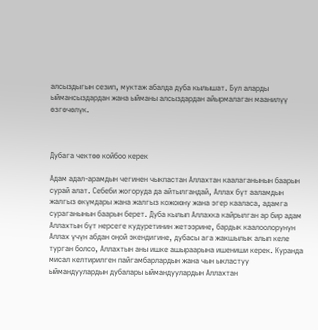алсыздыгын сезип, муктаж абалда дуба кылышат. Бул аларды ыймансыздардан жана ыйманы алсыздардан айырмалаган маанилүү өзгөчөлүк.



Дубага чектөө койбоо керек

Адам адал-арамдын чегинен чыкпастан Аллахтан каалаганынын баарын сурай алат. Себеби жогоруда да айтылгандай, Аллах бүт ааламдын жалгыз өкүмдары жана жалгыз кожоюну жана эгер кааласа, адамга сураганынын баарын берет. Дуба кылып Аллахка кайрылган ар бир адам Аллахтын бүт нерсеге кудуретинин жетээрине, бардык каалоолорунун Аллах үчүн абдан оңой экендигине, дубасы ага жакшылык алып келе турган болсо, Аллахтын аны ишке ашыраарына ишениши керек. Куранда мисал келтирилген пайгамбарлардын жана чын ыкластуу ыймандуулардын дубалары ыймандуулардын Аллахтан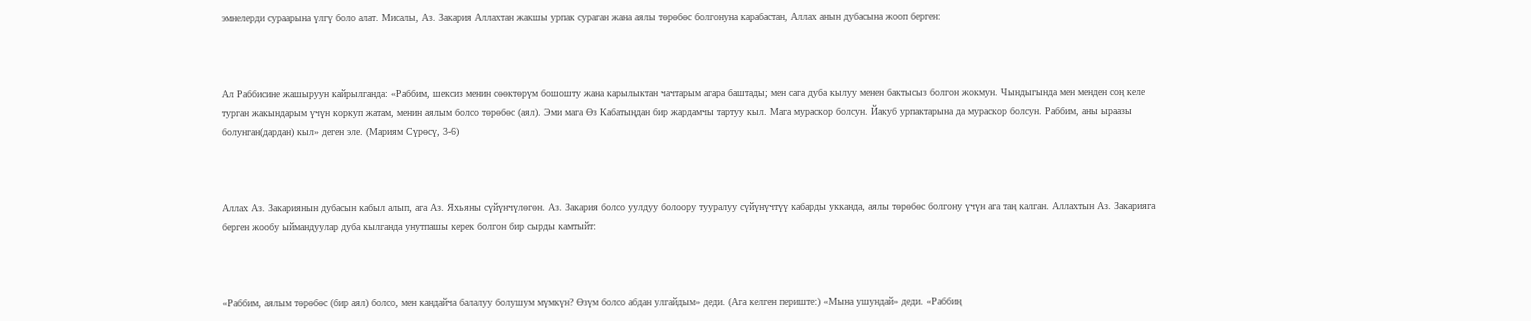эмнелерди сураарына үлгү боло алат. Мисалы, Аз. Закария Аллахтан жакшы урпак сураган жана аялы төрөбөс болгонуна карабастан, Аллах анын дубасына жооп берген:



Ал Раббисине жашыруун кайрылганда: «Раббим, шексиз менин сөөктөрүм бошошту жана карылыктан чачтарым агара баштады; мен сага дуба кылуу менен бактысыз болгон жокмун. Чындыгында мен менден соң келе турган жакындарым үчүн коркуп жатам, менин аялым болсо төрөбөс (аял). Эми мага Өз Кабатыңдан бир жардамчы тартуу кыл. Мага мураскор болсун. Йакуб урпактарына да мураскор болсун. Раббим, аны ыраазы болунган(дардан) кыл» деген эле. (Мариям Сүрөсү, 3-6)



Аллах Аз. Закариянын дубасын кабыл алып, ага Аз. Яхьяны сүйүнчүлөгөн. Аз. Закария болсо уулдуу болоору тууралуу сүйүнүчтүү кабарды укканда, аялы төрөбөс болгону үчүн ага таң калган. Аллахтын Аз. Закарияга берген жообу ыймандуулар дуба кылганда унутпашы керек болгон бир сырды камтыйт:



«Раббим, аялым төрөбөс (бир аял) болсо, мен кандайча балалуу болушум мүмкүн? Өзүм болсо абдан улгайдым» деди. (Ага келген периште:) «Мына ушундай» деди. «Раббиң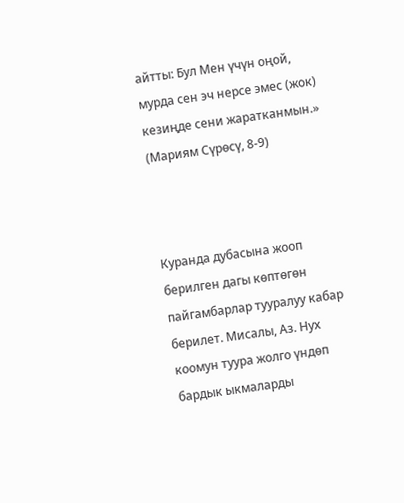айтты: Бул Мен үчүн оңой, мурда сен эч нерсе эмес (жок) кезиңде сени жаратканмын.» (Мариям Сүрөсү, 8-9)



Куранда дубасына жооп берилген дагы көптөгөн пайгамбарлар тууралуу кабар берилет. Мисалы, Аз. Нух коомун туура жолго үндөп бардык ыкмаларды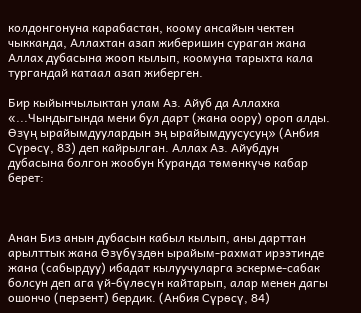колдонгонуна карабастан, коому ансайын чектен чыкканда, Аллахтан азап жиберишин сураган жана Аллах дубасына жооп кылып, коомуна тарыхта кала тургандай катаал азап жиберген.

Бир кыйынчылыктан улам Аз. Айуб да Аллахка «...Чындыгында мени бул дарт (жана оору) ороп алды. Өзүң ырайымдуулардын эң ырайымдуусусуң» (Анбия Сүрөсү, 83) деп кайрылган. Аллах Аз. Айубдун дубасына болгон жообун Куранда төмөнкүчө кабар берет:



Анан Биз анын дубасын кабыл кылып, аны дарттан арылттык жана Өзүбүздөн ырайым-рахмат ирээтинде жана (сабырдуу) ибадат кылуучуларга эскерме-сабак болсун деп ага үй-бүлөсүн кайтарып, алар менен дагы ошончо (перзент) бердик. (Анбия Сүрөсү, 84)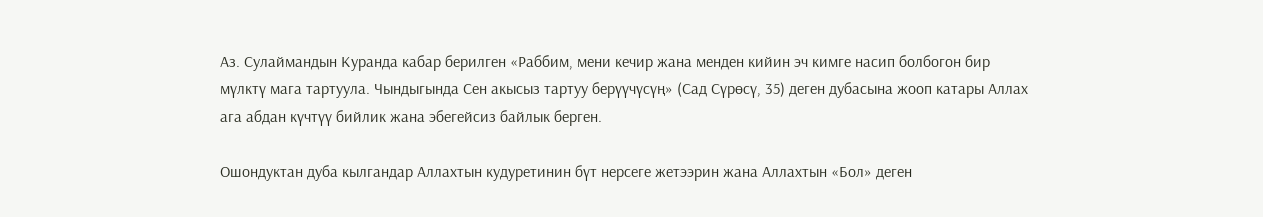Аз. Сулаймандын Куранда кабар берилген «Раббим, мени кечир жана менден кийин эч кимге насип болбогон бир мүлктү мага тартуула. Чындыгында Сен акысыз тартуу берүүчүсүң» (Сад Сүрөсү, 35) деген дубасына жооп катары Аллах ага абдан күчтүү бийлик жана эбегейсиз байлык берген.

Ошондуктан дуба кылгандар Аллахтын кудуретинин бүт нерсеге жетээрин жана Аллахтын «Бол» деген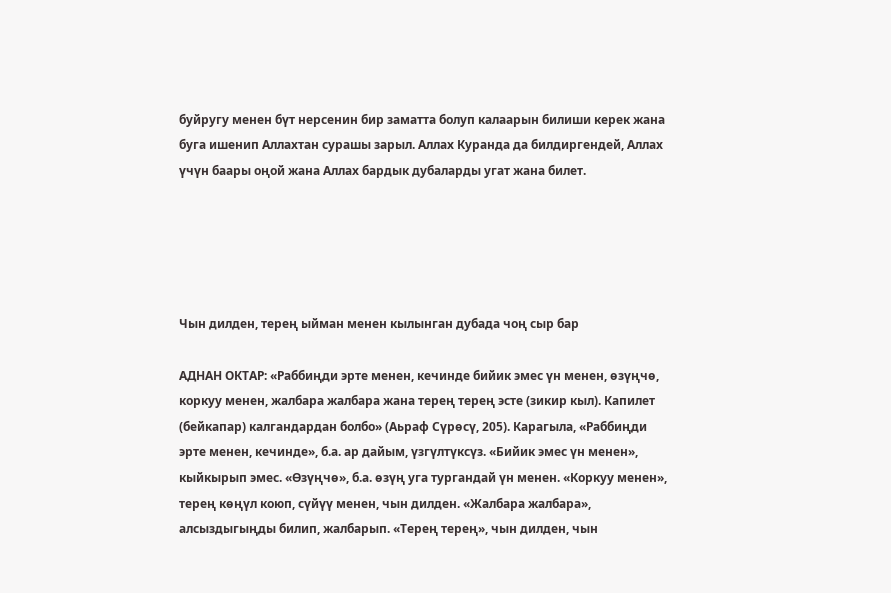буйругу менен бүт нерсенин бир заматта болуп калаарын билиши керек жана буга ишенип Аллахтан сурашы зарыл. Аллах Куранда да билдиргендей, Аллах үчүн баары оңой жана Аллах бардык дубаларды угат жана билет.





Чын дилден, терең ыйман менен кылынган дубада чоң сыр бар

АДНАН ОКТАР: «Раббиңди эрте менен, кечинде бийик эмес үн менен, өзүңчө, коркуу менен, жалбара жалбара жана терең терең эсте (зикир кыл). Капилет (бейкапар) калгандардан болбо» (Аьраф Сүрөсү, 205). Карагыла, «Раббиңди эрте менен, кечинде», б.а. ар дайым, үзгүлтүксүз. «Бийик эмес үн менен», кыйкырып эмес. «Өзүңчө», б.а. өзүң уга тургандай үн менен. «Коркуу менен», терең көңүл коюп, сүйүү менен, чын дилден. «Жалбара жалбара», алсыздыгыңды билип, жалбарып. «Терең терең», чын дилден, чын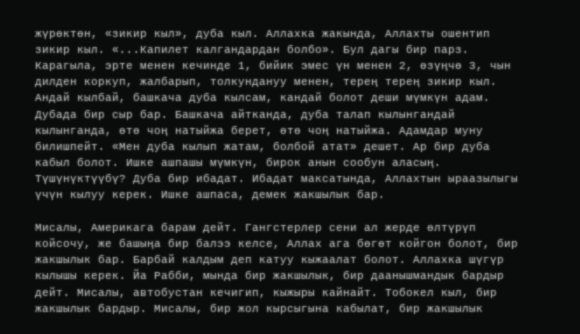жүрөктөн, «зикир кыл», дуба кыл. Аллахка жакында, Аллахты ошентип зикир кыл. «...Капилет калгандардан болбо». Бул дагы бир парз. Карагыла, эрте менен кечинде 1, бийик эмес үн менен 2, өзүңчө 3, чын дилден коркуп, жалбарып, толкундануу менен, терең терең зикир кыл. Андай кылбай, башкача дуба кылсам, кандай болот деши мүмкүн адам. Дубада бир сыр бар. Башкача айтканда, дуба талап кылынгандай кылынганда, өтө чоң натыйжа берет, өтө чоң натыйжа. Адамдар муну билишпейт. «Мен дуба кылып жатам, болбой атат» дешет. Ар бир дуба кабыл болот. Ишке ашпашы мүмкүн, бирок анын сообун аласың. Түшүнүктүүбү? Дуба бир ибадат. Ибадат максатында, Аллахтын ыраазылыгы үчүн кылуу керек. Ишке ашпаса, демек жакшылык бар.

Мисалы, Америкага барам дейт. Гангстерлер сени ал жерде өлтүрүп койсочу, же башыңа бир балээ келсе, Аллах ага бөгөт койгон болот, бир жакшылык бар. Барбай калдым деп катуу кыжаалат болот. Аллахка шүгүр кылышы керек. Йа Рабби, мында бир жакшылык, бир даанышмандык бардыр дейт. Мисалы, автобустан кечигип, кыжыры кайнайт. Тобокел кыл, бир жакшылык бардыр. Мисалы, бир жол кырсыгына кабылат, бир жакшылык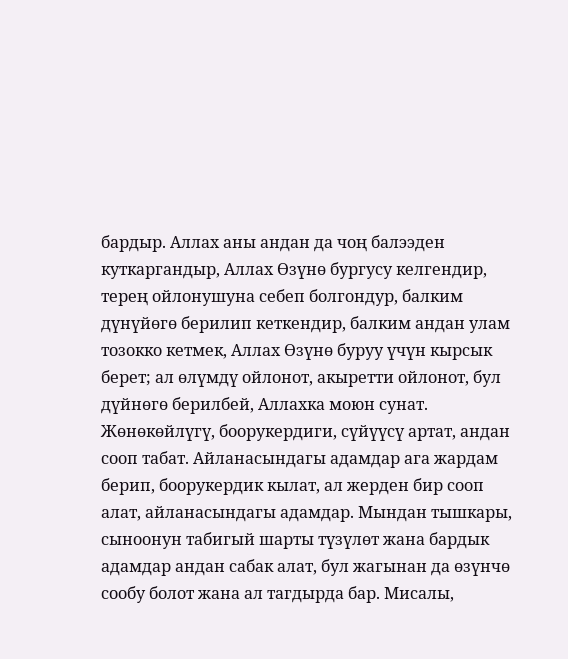бардыр. Аллах аны андан да чоң балээден куткаргандыр, Аллах Өзүнө бургусу келгендир, терең ойлонушуна себеп болгондур, балким дүнүйөгө берилип кеткендир, балким андан улам тозокко кетмек, Аллах Өзүнө буруу үчүн кырсык берет; ал өлүмдү ойлонот, акыретти ойлонот, бул дүйнөгө берилбей, Аллахка моюн сунат. Жөнөкөйлүгү, боорукердиги, сүйүүсү артат, андан сооп табат. Айланасындагы адамдар ага жардам берип, боорукердик кылат, ал жерден бир сооп алат, айланасындагы адамдар. Мындан тышкары, сыноонун табигый шарты түзүлөт жана бардык адамдар андан сабак алат, бул жагынан да өзүнчө сообу болот жана ал тагдырда бар. Мисалы,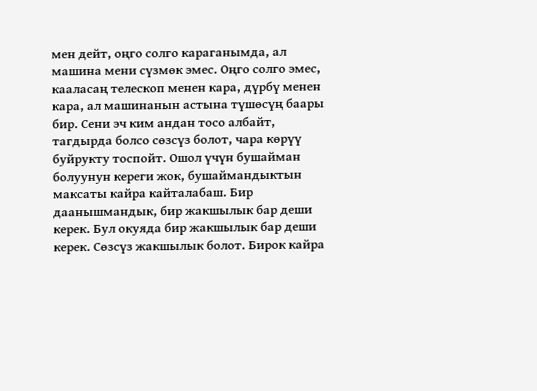мен дейт, оңго солго караганымда, ал машина мени сүзмөк эмес. Оңго солго эмес, кааласаң телескоп менен кара, дүрбү менен кара, ал машинанын астына түшөсүң баары бир. Сени эч ким андан тосо албайт, тагдырда болсо сөзсүз болот, чара көрүү буйрукту тоспойт. Ошол үчүн бушайман болуунун кереги жок, бушаймандыктын максаты кайра кайталабаш. Бир даанышмандык, бир жакшылык бар деши керек. Бул окуяда бир жакшылык бар деши керек. Сөзсүз жакшылык болот. Бирок кайра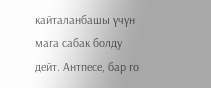кайталанбашы үчүн мага сабак болду дейт. Антпесе, бар го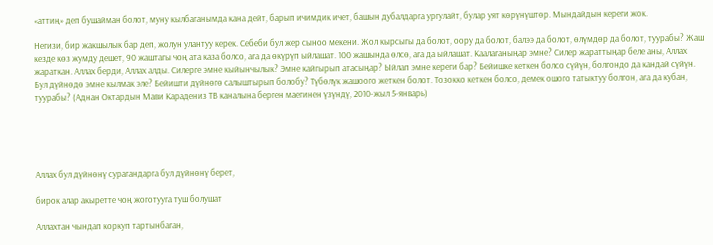«аттиң» деп бушайман болот, муну кылбаганымда кана дейт, барып ичимдик ичет, башын дубалдарга ургулайт, булар уят көрүнүштөр. Мындайдын кереги жок.

Негизи, бир жакшылык бар деп, жолун улантуу керек. Себеби бул жер сыноо мекени. Жол кырсыгы да болот, оору да болот, балээ да болот, өлүмдөр да болот, туурабы? Жаш кезде көз жумду дешет, 90 жаштагы чоң ата каза болсо, ага да өкүрүп ыйлашат. 100 жашында өлсө, ага да ыйлашат. Каалаганыңар эмне? Силер жараттыңар беле аны, Аллах жараткан. Аллах берди, Аллах алды. Силерге эмне кыйынчылык? Эмне кайгырып атасыңар? Ыйлап эмне кереги бар? Бейишке кеткен болсо сүйүн, болгондо да кандай сүйүн. Бул дүйнөдө эмне кылмак эле? Бейишти дүйнөгө салыштырып болобу? Түбөлүк жашоого жеткен болот. Тозокко кеткен болсо, демек ошого татыктуу болгон, ага да кубан, туурабы? (Аднан Октардын Мави Карадениз ТВ каналына берген маегинен үзүндү, 2010-жыл 5-январь)





Аллах бул дүйнөнү сурагандарга бул дүйнөнү берет,

бирок алар акыретте чоң жоготууга туш болушат

Аллахтан чындап коркуп тартынбаган,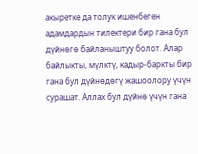акыретке да толук ишенбеген адамдардын тилектери бир гана бул дүйнөгө байланыштуу болот. Алар байлыкты, мүлктү, кадыр-баркты бир гана бул дүйнөдөгү жашоолору үчүн сурашат. Аллах бул дүйнө үчүн гана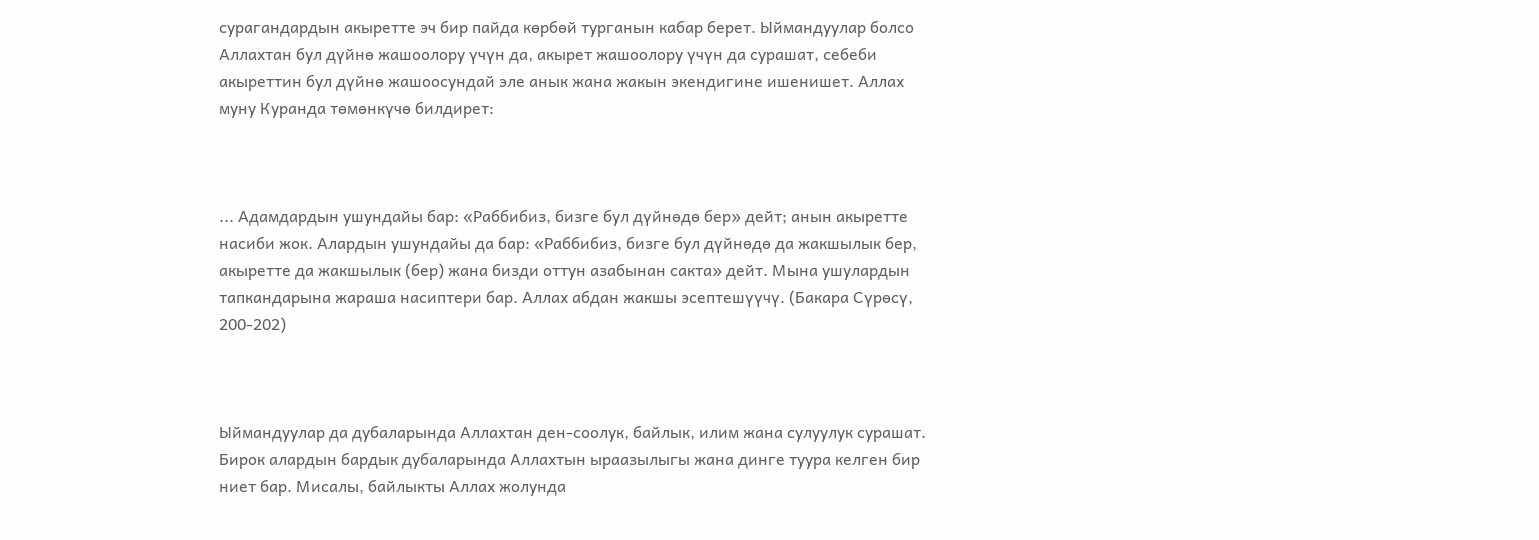сурагандардын акыретте эч бир пайда көрбөй турганын кабар берет. Ыймандуулар болсо Аллахтан бул дүйнө жашоолору үчүн да, акырет жашоолору үчүн да сурашат, себеби акыреттин бул дүйнө жашоосундай эле анык жана жакын экендигине ишенишет. Аллах муну Куранда төмөнкүчө билдирет:



... Адамдардын ушундайы бар: «Раббибиз, бизге бул дүйнөдө бер» дейт; анын акыретте насиби жок. Алардын ушундайы да бар: «Раббибиз, бизге бул дүйнөдө да жакшылык бер, акыретте да жакшылык (бер) жана бизди оттун азабынан сакта» дейт. Мына ушулардын тапкандарына жараша насиптери бар. Аллах абдан жакшы эсептешүүчү. (Бакара Сүрөсү, 200-202)



Ыймандуулар да дубаларында Аллахтан ден-соолук, байлык, илим жана сулуулук сурашат. Бирок алардын бардык дубаларында Аллахтын ыраазылыгы жана динге туура келген бир ниет бар. Мисалы, байлыкты Аллах жолунда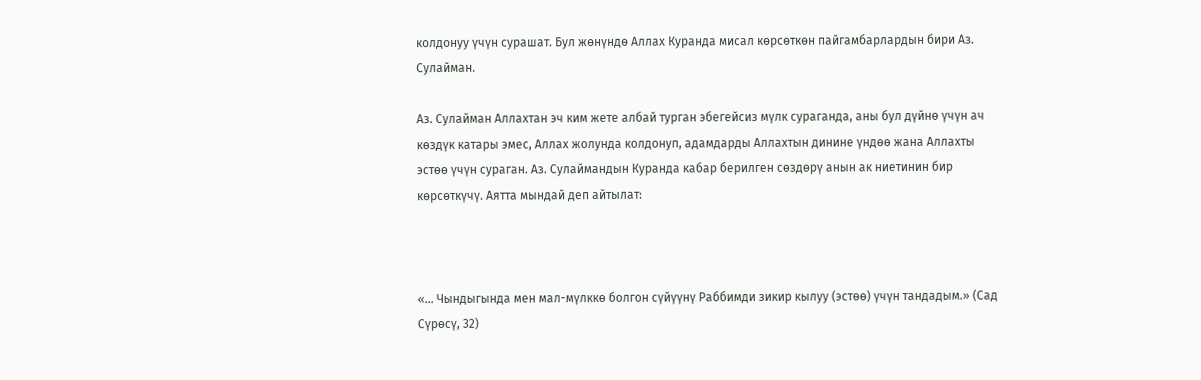колдонуу үчүн сурашат. Бул жөнүндө Аллах Куранда мисал көрсөткөн пайгамбарлардын бири Аз. Сулайман.

Аз. Сулайман Аллахтан эч ким жете албай турган эбегейсиз мүлк сураганда, аны бул дүйнө үчүн ач көздүк катары эмес, Аллах жолунда колдонуп, адамдарды Аллахтын динине үндөө жана Аллахты эстөө үчүн сураган. Аз. Сулаймандын Куранда кабар берилген сөздөрү анын ак ниетинин бир көрсөткүчү. Аятта мындай деп айтылат:



«... Чындыгында мен мал-мүлккө болгон сүйүүнү Раббимди зикир кылуу (эстөө) үчүн тандадым.» (Сад Сүрөсү, 32)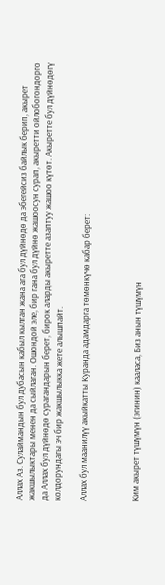Аллах Аз. Сулаймандын бул дубасын кабыл кылган жана ага бул дүйнөдө да эбегейсиз байлык берип, акырет жакшылыктары менен да сыйлаган. Ошондой эле, бир гана бул дүйнө жашоосун сурап, акыретти ойлобогондорго да Аллах бул дүйнөдө сурагандарын берет, бирок аларды акыретте азаптуу жашоо күтөт. Акыретте бул дүйнөдөгү колдорундагы эч бир жакшылыкка жете алышпайт.

Аллах бул маанилүү акыйкатты Куранда адамдарга төмөнкүчө кабар берет:



Ким акырет түшүмүн (эгинин) кааласа, Биз анын түшүмүн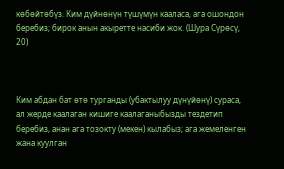көбөйтөбүз. Ким дүйнөнүн түшүмүн кааласа, ага ошондон беребиз; бирок анын акыретте насиби жок. (Шура Сүрөсү, 20)



Ким абдан бат өтө турганды (убактылуу дүнүйөнү) сураса, ал жерде каалаган кишиге каалаганыбызды тездетип беребиз, анан ага тозокту (мекен) кылабыз; ага жемеленген жана куулган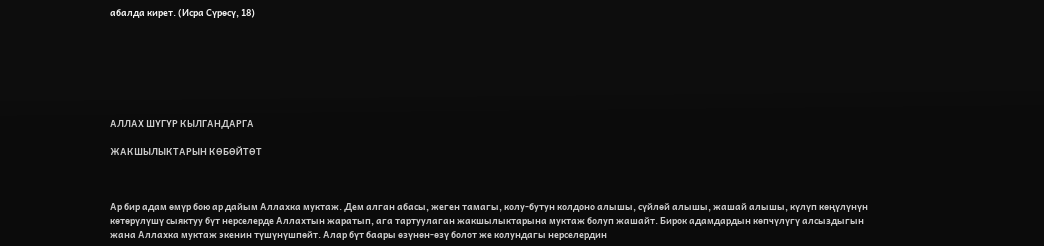абалда кирет. (Исра Сүрөсү, 18)







АЛЛАХ ШҮГҮР КЫЛГАНДАРГА

ЖАКШЫЛЫКТАРЫН КӨБӨЙТӨТ



Ар бир адам өмүр бою ар дайым Аллахка муктаж. Дем алган абасы, жеген тамагы, колу-бутун колдоно алышы, сүйлөй алышы, жашай алышы, күлүп көңүлүнүн көтөрүлүшү сыяктуу бүт нерселерде Аллахтын жаратып, ага тартуулаган жакшылыктарына муктаж болуп жашайт. Бирок адамдардын көпчүлүгү алсыздыгын жана Аллахка муктаж экенин түшүнүшпөйт. Алар бүт баары өзүнөн-өзү болот же колундагы нерселердин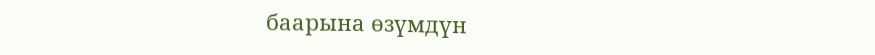баарына өзүмдүн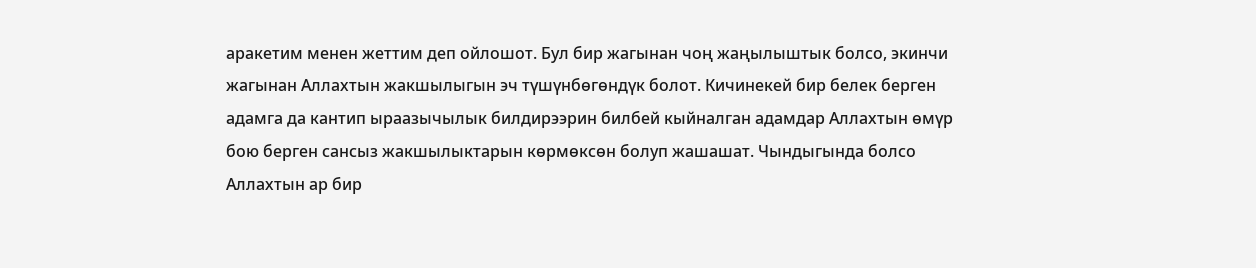аракетим менен жеттим деп ойлошот. Бул бир жагынан чоң жаңылыштык болсо, экинчи жагынан Аллахтын жакшылыгын эч түшүнбөгөндүк болот. Кичинекей бир белек берген адамга да кантип ыраазычылык билдирээрин билбей кыйналган адамдар Аллахтын өмүр бою берген сансыз жакшылыктарын көрмөксөн болуп жашашат. Чындыгында болсо Аллахтын ар бир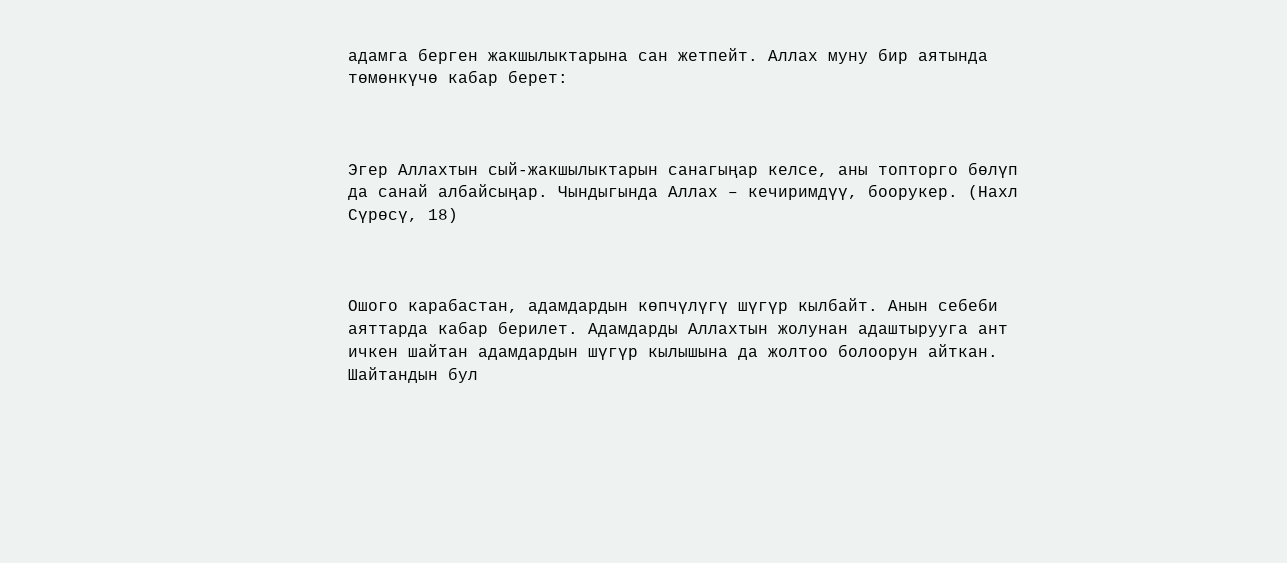адамга берген жакшылыктарына сан жетпейт. Аллах муну бир аятында төмөнкүчө кабар берет:



Эгер Аллахтын сый-жакшылыктарын санагыңар келсе, аны топторго бөлүп да санай албайсыңар. Чындыгында Аллах – кечиримдүү, боорукер. (Нахл Сүрөсү, 18)



Ошого карабастан, адамдардын көпчүлүгү шүгүр кылбайт. Анын себеби аяттарда кабар берилет. Адамдарды Аллахтын жолунан адаштырууга ант ичкен шайтан адамдардын шүгүр кылышына да жолтоо болоорун айткан. Шайтандын бул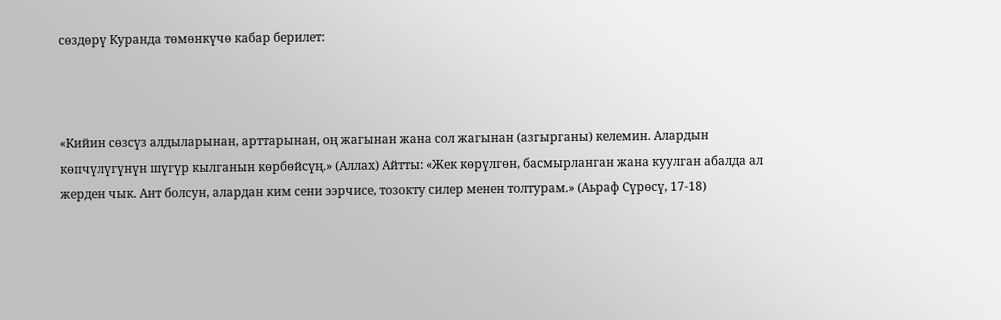сөздөрү Куранда төмөнкүчө кабар берилет:



«Кийин сөзсүз алдыларынан, арттарынан, оң жагынан жана сол жагынан (азгырганы) келемин. Алардын көпчүлүгүнүн шүгүр кылганын көрбөйсүң.» (Аллах) Айтты: «Жек көрүлгөн, басмырланган жана куулган абалда ал жерден чык. Ант болсун, алардан ким сени ээрчисе, тозокту силер менен толтурам.» (Аьраф Сүрөсү, 17-18)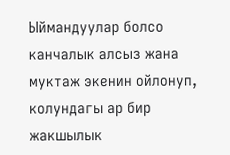Ыймандуулар болсо канчалык алсыз жана муктаж экенин ойлонуп, колундагы ар бир жакшылык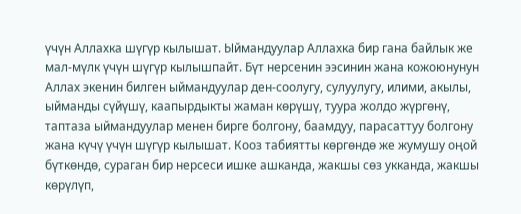үчүн Аллахка шүгүр кылышат. Ыймандуулар Аллахка бир гана байлык же мал-мүлк үчүн шүгүр кылышпайт. Бүт нерсенин ээсинин жана кожоюнунун Аллах экенин билген ыймандуулар ден-соолугу, сулуулугу, илими, акылы, ыйманды сүйүшү, каапырдыкты жаман көрүшү, туура жолдо жүргөнү, таптаза ыймандуулар менен бирге болгону, баамдуу, парасаттуу болгону жана күчү үчүн шүгүр кылышат. Кооз табиятты көргөндө же жумушу оңой бүткөндө, сураган бир нерсеси ишке ашканда, жакшы сөз укканда, жакшы көрүлүп,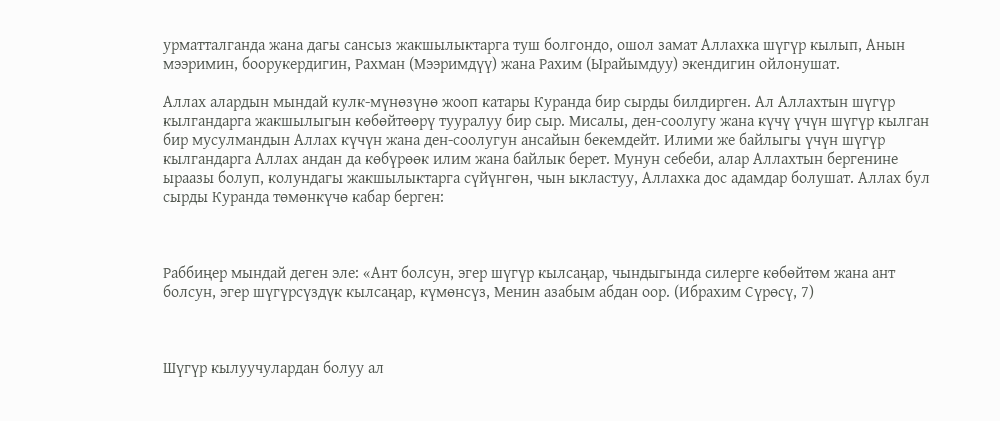урматталганда жана дагы сансыз жакшылыктарга туш болгондо, ошол замат Аллахка шүгүр кылып, Анын мээримин, боорукердигин, Рахман (Мээримдүү) жана Рахим (Ырайымдуу) экендигин ойлонушат.

Аллах алардын мындай кулк-мүнөзүнө жооп катары Куранда бир сырды билдирген. Ал Аллахтын шүгүр кылгандарга жакшылыгын көбөйтөөрү тууралуу бир сыр. Мисалы, ден-соолугу жана күчү үчүн шүгүр кылган бир мусулмандын Аллах күчүн жана ден-соолугун ансайын бекемдейт. Илими же байлыгы үчүн шүгүр кылгандарга Аллах андан да көбүрөөк илим жана байлык берет. Мунун себеби, алар Аллахтын бергенине ыраазы болуп, колундагы жакшылыктарга сүйүнгөн, чын ыкластуу, Аллахка дос адамдар болушат. Аллах бул сырды Куранда төмөнкүчө кабар берген:



Раббиңер мындай деген эле: «Ант болсун, эгер шүгүр кылсаңар, чындыгында силерге көбөйтөм жана ант болсун, эгер шүгүрсүздүк кылсаңар, күмөнсүз, Менин азабым абдан оор. (Ибрахим Сүрөсү, 7)



Шүгүр кылуучулардан болуу ал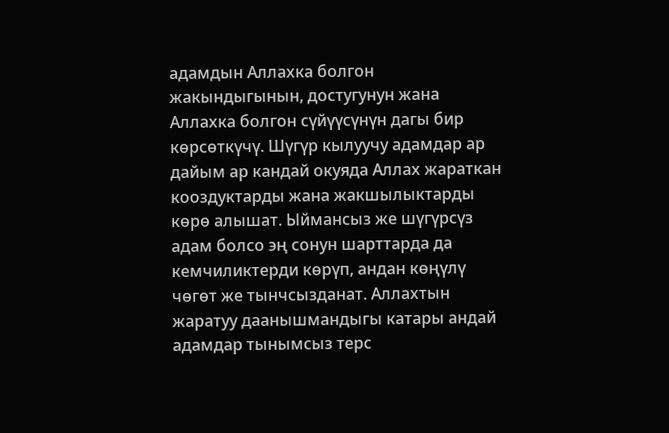адамдын Аллахка болгон жакындыгынын, достугунун жана Аллахка болгон сүйүүсүнүн дагы бир көрсөткүчү. Шүгүр кылуучу адамдар ар дайым ар кандай окуяда Аллах жараткан кооздуктарды жана жакшылыктарды көрө алышат. Ыймансыз же шүгүрсүз адам болсо эң сонун шарттарда да кемчиликтерди көрүп, андан көңүлү чөгөт же тынчсызданат. Аллахтын жаратуу даанышмандыгы катары андай адамдар тынымсыз терс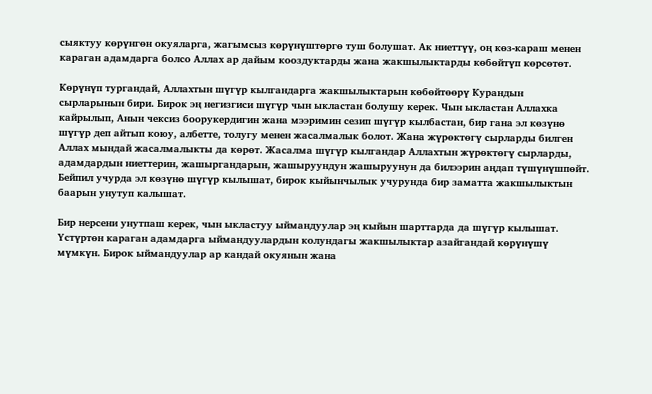сыяктуу көрүнгөн окуяларга, жагымсыз көрүнүштөргө туш болушат. Ак ниеттүү, оң көз-караш менен караган адамдарга болсо Аллах ар дайым кооздуктарды жана жакшылыктарды көбөйтүп көрсөтөт.

Көрүнүп тургандай, Аллахтын шүгүр кылгандарга жакшылыктарын көбөйтөөрү Курандын сырларынын бири. Бирок эң негизгиси шүгүр чын ыкластан болушу керек. Чын ыкластан Аллахка кайрылып, Анын чексиз боорукердигин жана мээримин сезип шүгүр кылбастан, бир гана эл көзүнө шүгүр деп айтып коюу, албетте, толугу менен жасалмалык болот. Жана жүрөктөгү сырларды билген Аллах мындай жасалмалыкты да көрөт. Жасалма шүгүр кылгандар Аллахтын жүрөктөгү сырларды, адамдардын ниеттерин, жашыргандарын, жашыруундун жашыруунун да билээрин аңдап түшүнүшпөйт. Бейпил учурда эл көзүнө шүгүр кылышат, бирок кыйынчылык учурунда бир заматта жакшылыктын баарын унутуп калышат.

Бир нерсени унутпаш керек, чын ыкластуу ыймандуулар эң кыйын шарттарда да шүгүр кылышат. Үстүртөн караган адамдарга ыймандуулардын колундагы жакшылыктар азайгандай көрүнүшү мүмкүн. Бирок ыймандуулар ар кандай окуянын жана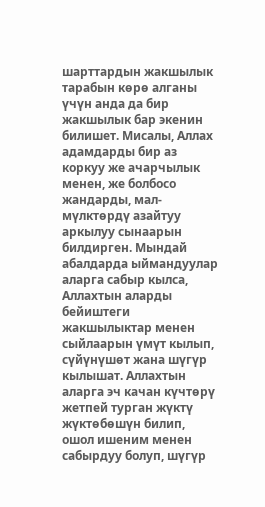шарттардын жакшылык тарабын көрө алганы үчүн анда да бир жакшылык бар экенин билишет. Мисалы, Аллах адамдарды бир аз коркуу же ачарчылык менен, же болбосо жандарды, мал-мүлктөрдү азайтуу аркылуу сынаарын билдирген. Мындай абалдарда ыймандуулар аларга сабыр кылса, Аллахтын аларды бейиштеги жакшылыктар менен сыйлаарын үмүт кылып, сүйүнүшөт жана шүгүр кылышат. Аллахтын аларга эч качан күчтөрү жетпей турган жүктү жүктөбөшүн билип, ошол ишеним менен сабырдуу болуп, шүгүр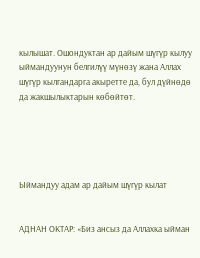кылышат. Ошондуктан ар дайым шүгүр кылуу ыймандуунун белгилүү мүнөзү жана Аллах шүгүр кылгандарга акыретте да, бул дүйнөдө да жакшылыктарын көбөйтөт.





Ыймандуу адам ар дайым шүгүр кылат


АДНАН ОКТАР: «Биз ансыз да Аллахка ыйман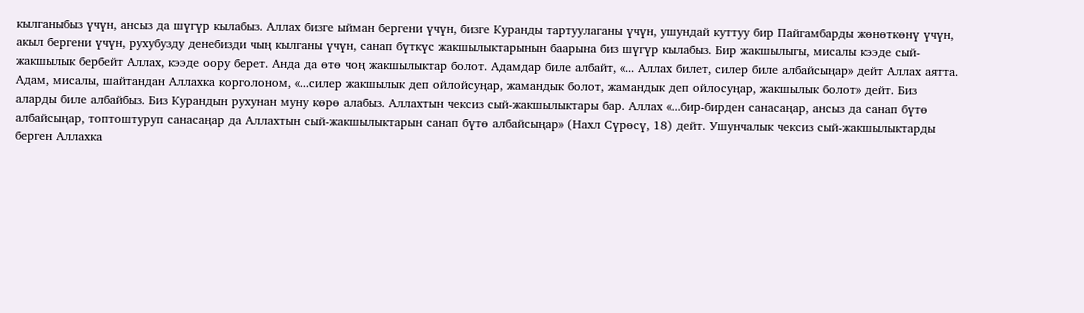кылганыбыз үчүн, ансыз да шүгүр кылабыз. Аллах бизге ыйман бергени үчүн, бизге Куранды тартуулаганы үчүн, ушундай куттуу бир Пайгамбарды жөнөткөнү үчүн, акыл бергени үчүн, рухубузду денебизди чың кылганы үчүн, санап бүткүс жакшылыктарынын баарына биз шүгүр кылабыз. Бир жакшылыгы, мисалы кээде сый-жакшылык бербейт Аллах, кээде оору берет. Анда да өтө чоң жакшылыктар болот. Адамдар биле албайт, «... Аллах билет, силер биле албайсыңар» дейт Аллах аятта. Адам, мисалы, шайтандан Аллахка корголоном, «...силер жакшылык деп ойлойсуңар, жамандык болот, жамандык деп ойлосуңар, жакшылык болот» дейт. Биз аларды биле албайбыз. Биз Курандын рухунан муну көрө алабыз. Аллахтын чексиз сый-жакшылыктары бар. Аллах «...бир-бирден санасаңар, ансыз да санап бүтө албайсыңар, топтоштуруп санасаңар да Аллахтын сый-жакшылыктарын санап бүтө албайсыңар» (Нахл Сүрөсү, 18) дейт. Ушунчалык чексиз сый-жакшылыктарды берген Аллахка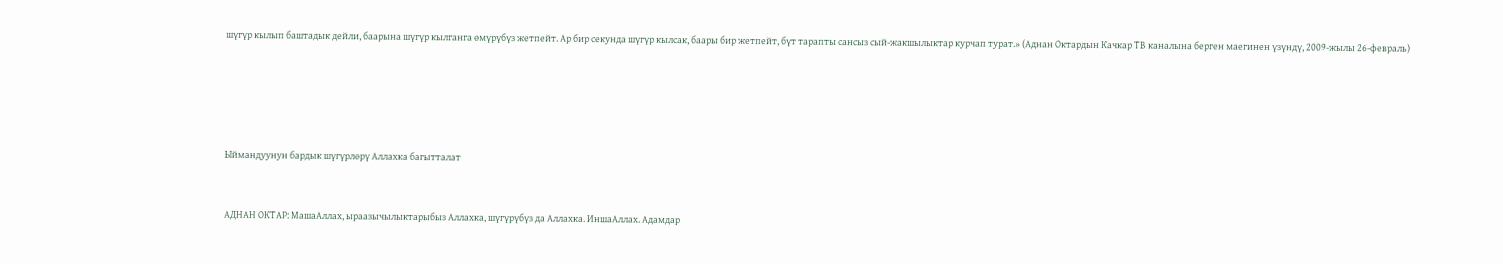шүгүр кылып баштадык дейли, баарына шүгүр кылганга өмүрүбүз жетпейт. Ар бир секунда шүгүр кылсак, баары бир жетпейт, бүт тарапты сансыз сый-жакшылыктар курчап турат.» (Аднан Октардын Качкар ТВ каналына берген маегинен үзүндү, 2009-жылы 26-февраль)





Ыймандуунун бардык шүгүрлөрү Аллахка багытталат


АДНАН ОКТАР: МашаАллах, ыраазычылыктарыбыз Аллахка, шүгүрүбүз да Аллахка. ИншаАллах. Адамдар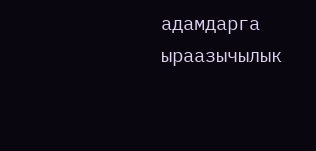адамдарга ыраазычылык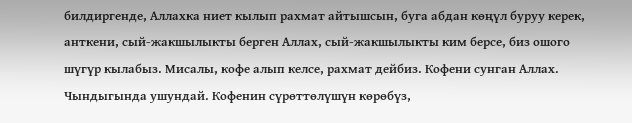билдиргенде, Аллахка ниет кылып рахмат айтышсын, буга абдан көңүл буруу керек, анткени, сый-жакшылыкты берген Аллах, сый-жакшылыкты ким берсе, биз ошого шүгүр кылабыз. Мисалы, кофе алып келсе, рахмат дейбиз. Кофени сунган Аллах. Чындыгында ушундай. Кофенин сүрөттөлүшүн көрөбүз,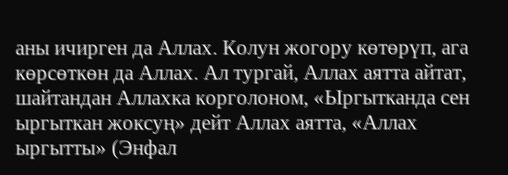аны ичирген да Аллах. Колун жогору көтөрүп, ага көрсөткөн да Аллах. Ал тургай, Аллах аятта айтат, шайтандан Аллахка корголоном, «Ыргытканда сен ыргыткан жоксуң» дейт Аллах аятта, «Аллах ыргытты» (Энфал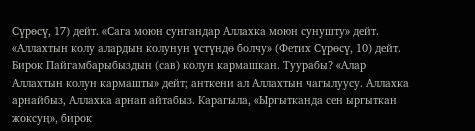Сүрөсү, 17) дейт. «Сага моюн сунгандар Аллахка моюн сунушту» дейт. «Аллахтын колу алардын колунун үстүндө болчу» (Фетих Сүрөсү, 10) дейт. Бирок Пайгамбарыбыздын (сав) колун кармашкан. Туурабы? «Алар Аллахтын колун кармашты» дейт; анткени ал Аллахтын чагылуусу. Аллахка арнайбыз, Аллахка арнап айтабыз. Карагыла, «Ыргытканда сен ыргыткан жоксуң», бирок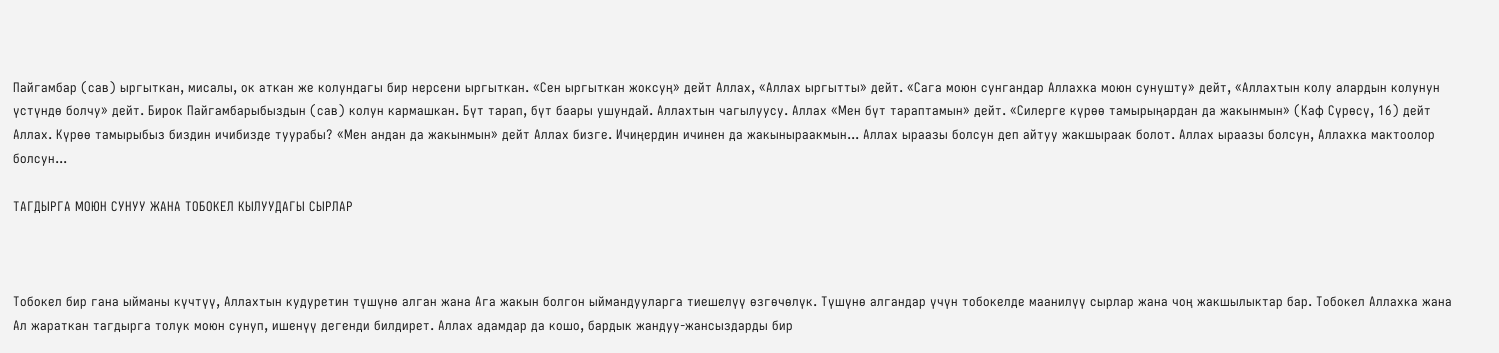Пайгамбар (сав) ыргыткан, мисалы, ок аткан же колундагы бир нерсени ыргыткан. «Сен ыргыткан жоксуң» дейт Аллах, «Аллах ыргытты» дейт. «Сага моюн сунгандар Аллахка моюн сунушту» дейт, «Аллахтын колу алардын колунун үстүндө болчу» дейт. Бирок Пайгамбарыбыздын (сав) колун кармашкан. Бүт тарап, бүт баары ушундай. Аллахтын чагылуусу. Аллах «Мен бүт тараптамын» дейт. «Силерге күрөө тамырыңардан да жакынмын» (Каф Сүрөсү, 16) дейт Аллах. Күрөө тамырыбыз биздин ичибизде туурабы? «Мен андан да жакынмын» дейт Аллах бизге. Ичиңердин ичинен да жакыныраакмын... Аллах ыраазы болсун деп айтуу жакшыраак болот. Аллах ыраазы болсун, Аллахка мактоолор болсун...

ТАГДЫРГА МОЮН СУНУУ ЖАНА ТОБОКЕЛ КЫЛУУДАГЫ СЫРЛАР



Тобокел бир гана ыйманы күчтүү, Аллахтын кудуретин түшүнө алган жана Ага жакын болгон ыймандууларга тиешелүү өзгөчөлүк. Түшүнө алгандар үчүн тобокелде маанилүү сырлар жана чоң жакшылыктар бар. Тобокел Аллахка жана Ал жараткан тагдырга толук моюн сунуп, ишенүү дегенди билдирет. Аллах адамдар да кошо, бардык жандуу-жансыздарды бир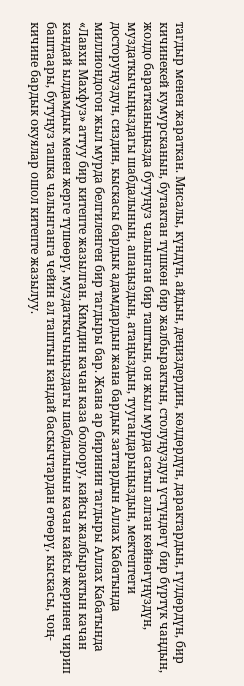тагдыр менен жараткан. Мисалы, күндүн, айдын, деңиздердин, көлдөрдүн, дарактардын, гүлдөрдүн, бир кичинекей кумурсканын, бутактан түшкөн бир жалбырактын, столуңуздун үстүндөгү бир бүртүк чаңдын, жолдо баратканыңызда бутуңуз чалынган бир таштын, он жыл мурда сатып алган көйнөгүңүздүн, муздаткычыңыздагы шабдалынын, апаңыздын, атаңыздын, туугандарыңыздын, мектептеги досторуңуздун, сиздин, кыскасы бардык адамдардын жана бардык заттардын Аллах Кабатында миллиондогон жыл мурда белгиленген бир тагдыры бар. Жана ар биринин тагдыры Аллах Кабатында «Лавхи Махфуз» аттуу бир китепте жазылган. Кимдин качан каза болоору, кайсы жалбырактын качан кандай ылдамдык менен жерге түшөөрү, муздаткычыңыздагы шабдалынын качан кайсы жеринен чирип баштаары, бутуңуз ташка чалынганга чейин ал таштын кандай баскычтардан өтөөрү, кыскасы, чоң-кичине бардык окуялар ошол китепте жазылуу.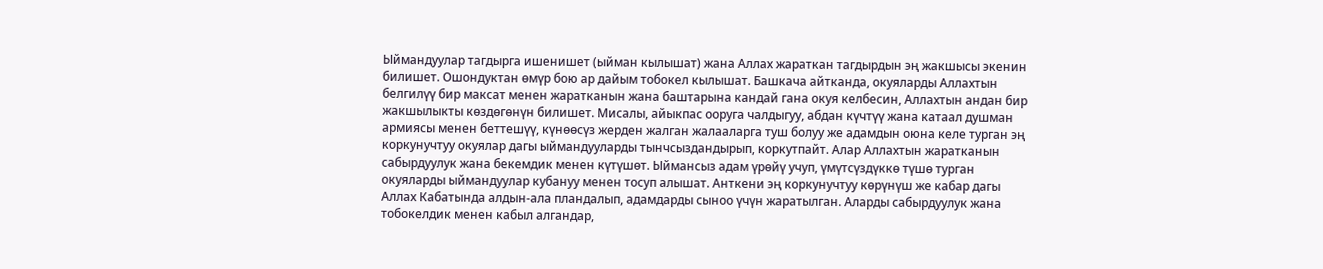Ыймандуулар тагдырга ишенишет (ыйман кылышат) жана Аллах жараткан тагдырдын эң жакшысы экенин билишет. Ошондуктан өмүр бою ар дайым тобокел кылышат. Башкача айтканда, окуяларды Аллахтын белгилүү бир максат менен жаратканын жана баштарына кандай гана окуя келбесин, Аллахтын андан бир жакшылыкты көздөгөнүн билишет. Мисалы, айыкпас ооруга чалдыгуу, абдан күчтүү жана катаал душман армиясы менен беттешүү, күнөөсүз жерден жалган жалааларга туш болуу же адамдын оюна келе турган эң коркунучтуу окуялар дагы ыймандууларды тынчсыздандырып, коркутпайт. Алар Аллахтын жаратканын сабырдуулук жана бекемдик менен күтүшөт. Ыймансыз адам үрөйү учуп, үмүтсүздүккө түшө турган окуяларды ыймандуулар кубануу менен тосуп алышат. Анткени эң коркунучтуу көрүнүш же кабар дагы Аллах Кабатында алдын-ала пландалып, адамдарды сыноо үчүн жаратылган. Аларды сабырдуулук жана тобокелдик менен кабыл алгандар,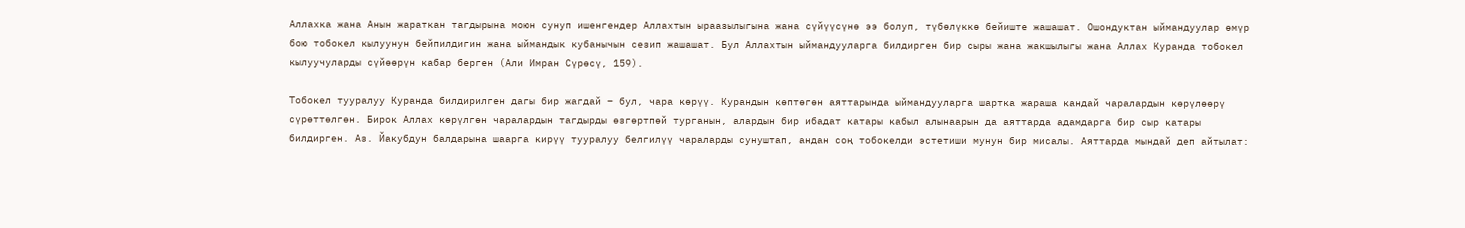Аллахка жана Анын жараткан тагдырына моюн сунуп ишенгендер Аллахтын ыраазылыгына жана сүйүүсүнө ээ болуп, түбөлүккө бейиште жашашат. Ошондуктан ыймандуулар өмүр бою тобокел кылуунун бейпилдигин жана ыймандык кубанычын сезип жашашат. Бул Аллахтын ыймандууларга билдирген бир сыры жана жакшылыгы жана Аллах Куранда тобокел кылуучуларды сүйөөрүн кабар берген (Али Имран Сүрөсү, 159).

Тобокел тууралуу Куранда билдирилген дагы бир жагдай – бул, чара көрүү. Курандын көптөгөн аяттарында ыймандууларга шартка жараша кандай чаралардын көрүлөөрү сүрөттөлгөн. Бирок Аллах көрүлгөн чаралардын тагдырды өзгөртпөй турганын, алардын бир ибадат катары кабыл алынаарын да аяттарда адамдарга бир сыр катары билдирген. Аз. Йакубдун балдарына шаарга кирүү тууралуу белгилүү чараларды сунуштап, андан соң тобокелди эстетиши мунун бир мисалы. Аяттарда мындай деп айтылат: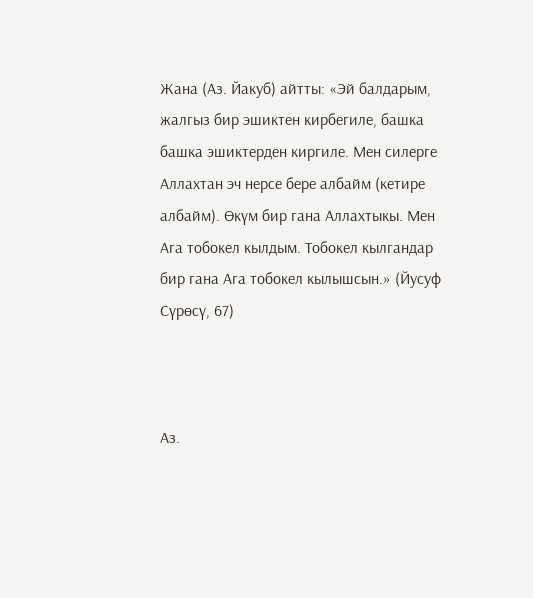Жана (Аз. Йакуб) айтты: «Эй балдарым, жалгыз бир эшиктен кирбегиле, башка башка эшиктерден киргиле. Мен силерге Аллахтан эч нерсе бере албайм (кетире албайм). Өкүм бир гана Аллахтыкы. Мен Ага тобокел кылдым. Тобокел кылгандар бир гана Ага тобокел кылышсын.» (Йусуф Сүрөсү, 67)



Аз.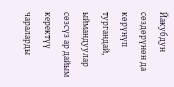Йакубдун сөздөрүнөн да көрүнүп тургандай, ыймандуулар сөзсүз ар дайым керектүү чараларды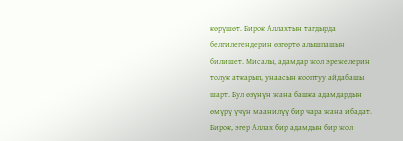көрүшөт. Бирок Аллахтын тагдырда белгилегендерин өзгөртө алышпашын билишет. Мисалы, адамдар жол эрежелерин толук аткарып, унаасын кооптуу айдабашы шарт. Бул өзүнүн жана башка адамдардын өмүрү үчүн маанилүү бир чара жана ибадат. Бирок, эгер Аллах бир адамдын бир жол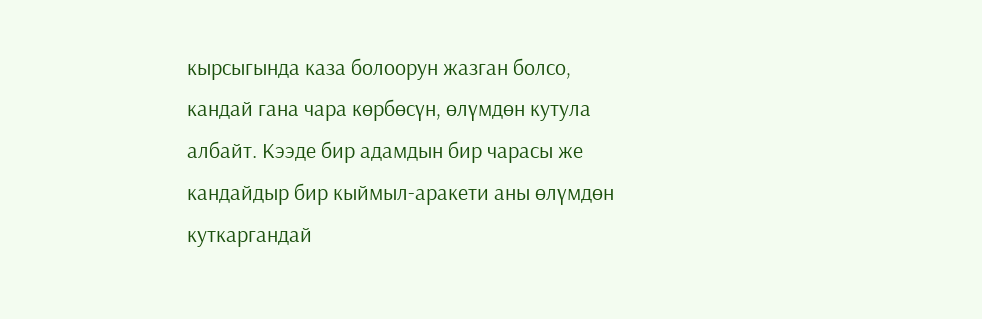кырсыгында каза болоорун жазган болсо, кандай гана чара көрбөсүн, өлүмдөн кутула албайт. Кээде бир адамдын бир чарасы же кандайдыр бир кыймыл-аракети аны өлүмдөн куткаргандай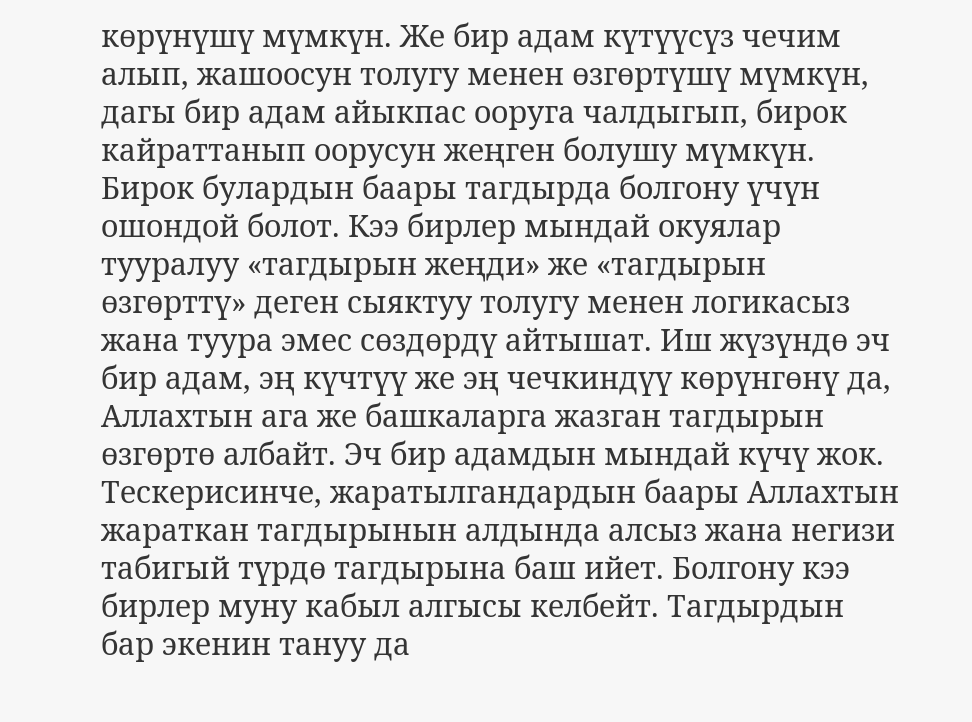көрүнүшү мүмкүн. Же бир адам күтүүсүз чечим алып, жашоосун толугу менен өзгөртүшү мүмкүн, дагы бир адам айыкпас ооруга чалдыгып, бирок кайраттанып оорусун жеңген болушу мүмкүн. Бирок булардын баары тагдырда болгону үчүн ошондой болот. Кээ бирлер мындай окуялар тууралуу «тагдырын жеңди» же «тагдырын өзгөрттү» деген сыяктуу толугу менен логикасыз жана туура эмес сөздөрдү айтышат. Иш жүзүндө эч бир адам, эң күчтүү же эң чечкиндүү көрүнгөнү да, Аллахтын ага же башкаларга жазган тагдырын өзгөртө албайт. Эч бир адамдын мындай күчү жок. Тескерисинче, жаратылгандардын баары Аллахтын жараткан тагдырынын алдында алсыз жана негизи табигый түрдө тагдырына баш ийет. Болгону кээ бирлер муну кабыл алгысы келбейт. Тагдырдын бар экенин тануу да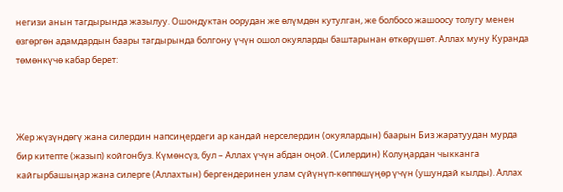негизи анын тагдырында жазылуу. Ошондуктан оорудан же өлүмдөн кутулган, же болбосо жашоосу толугу менен өзгөргөн адамдардын баары тагдырында болгону үчүн ошол окуяларды баштарынан өткөрүшөт. Аллах муну Куранда төмөнкүчө кабар берет:



Жер жүзүндөгү жана силердин напсиңердеги ар кандай нерселердин (окуялардын) баарын Биз жаратуудан мурда бир китепте (жазып) койгонбуз. Күмөнсүз, бул – Аллах үчүн абдан оңой. (Силердин) Колуңардан чыкканга кайгырбашыңар жана силерге (Аллахтын) бергендеринен улам сүйүнүп-көппөшүңөр үчүн (ушундай кылды). Аллах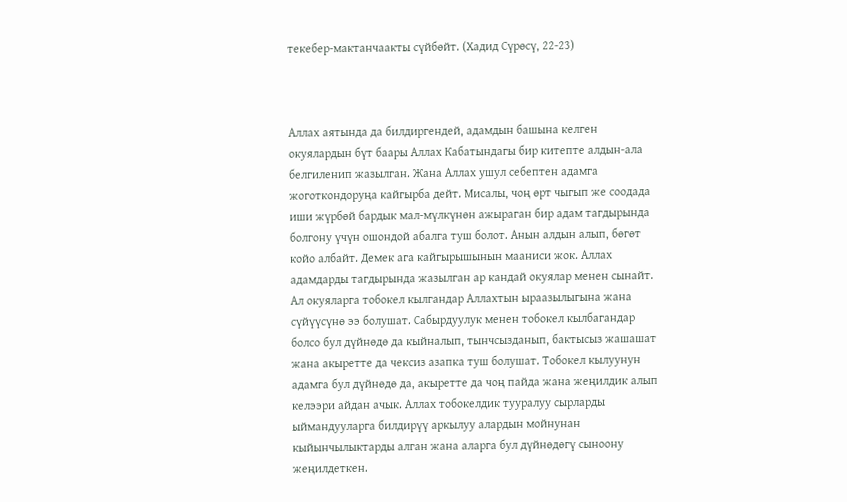текебер-мактанчаакты сүйбөйт. (Хадид Сүрөсү, 22-23)



Аллах аятында да билдиргендей, адамдын башына келген окуялардын бүт баары Аллах Кабатындагы бир китепте алдын-ала белгиленип жазылган. Жана Аллах ушул себептен адамга жоготкондоруңа кайгырба дейт. Мисалы, чоң өрт чыгып же соодада иши жүрбөй бардык мал-мүлкүнөн ажыраган бир адам тагдырында болгону үчүн ошондой абалга туш болот. Анын алдын алып, бөгөт койо албайт. Демек ага кайгырышынын мааниси жок. Аллах адамдарды тагдырында жазылган ар кандай окуялар менен сынайт. Ал окуяларга тобокел кылгандар Аллахтын ыраазылыгына жана сүйүүсүнө ээ болушат. Сабырдуулук менен тобокел кылбагандар болсо бул дүйнөдө да кыйналып, тынчсызданып, бактысыз жашашат жана акыретте да чексиз азапка туш болушат. Тобокел кылуунун адамга бул дүйнөдө да, акыретте да чоң пайда жана жеңилдик алып келээри айдан ачык. Аллах тобокелдик тууралуу сырларды ыймандууларга билдирүү аркылуу алардын мойнунан кыйынчылыктарды алган жана аларга бул дүйнөдөгү сыноону жеңилдеткен.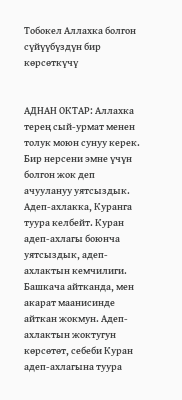Тобокел Аллахка болгон сүйүүбүздүн бир көрсөткүчү


АДНАН ОКТАР: Аллахка терең сый-урмат менен толук моюн сунуу керек. Бир нерсени эмне үчүн болгон жок деп ачуулануу уятсыздык. Адеп-ахлакка, Куранга туура келбейт. Куран адеп-ахлагы боюнча уятсыздык, адеп-ахлактын кемчилиги. Башкача айтканда, мен акарат маанисинде айткан жокмун. Адеп-ахлактын жоктугун көрсөтөт, себеби Куран адеп-ахлагына туура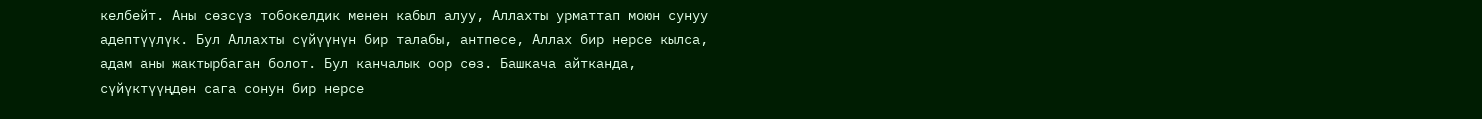келбейт. Аны сөзсүз тобокелдик менен кабыл алуу, Аллахты урматтап моюн сунуу адептүүлүк. Бул Аллахты сүйүүнүн бир талабы, антпесе, Аллах бир нерсе кылса, адам аны жактырбаган болот. Бул канчалык оор сөз. Башкача айтканда, сүйүктүүңдөн сага сонун бир нерсе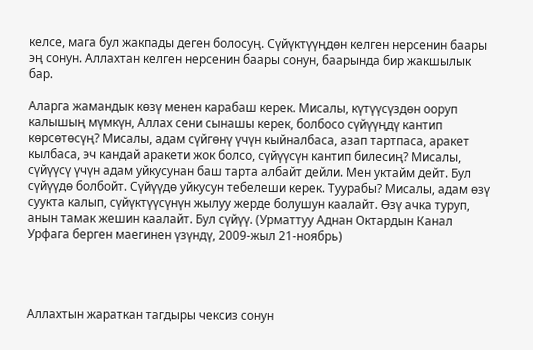келсе, мага бул жакпады деген болосуң. Сүйүктүүңдөн келген нерсенин баары эң сонун. Аллахтан келген нерсенин баары сонун, баарында бир жакшылык бар.

Аларга жамандык көзү менен карабаш керек. Мисалы, күтүүсүздөн ооруп калышың мүмкүн, Аллах сени сынашы керек, болбосо сүйүүңдү кантип көрсөтөсүң? Мисалы, адам сүйгөнү үчүн кыйналбаса, азап тартпаса, аракет кылбаса, эч кандай аракети жок болсо, сүйүүсүн кантип билесиң? Мисалы, сүйүүсү үчүн адам уйкусунан баш тарта албайт дейли. Мен уктайм дейт. Бул сүйүүдө болбойт. Сүйүүдө уйкусун тебелеши керек. Туурабы? Мисалы, адам өзү суукта калып, сүйүктүүсүнүн жылуу жерде болушун каалайт. Өзү ачка туруп, анын тамак жешин каалайт. Бул сүйүү. (Урматтуу Аднан Октардын Канал Урфага берген маегинен үзүндү, 2009-жыл 21-ноябрь)




Аллахтын жараткан тагдыры чексиз сонун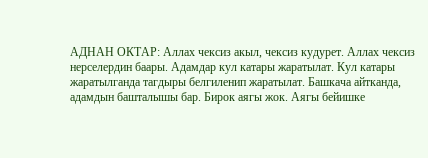АДНАН ОКТАР: Аллах чексиз акыл, чексиз кудурет. Аллах чексиз нерселердин баары. Адамдар кул катары жаратылат. Кул катары жаратылганда тагдыры белгиленип жаратылат. Башкача айтканда, адамдын башталышы бар. Бирок аягы жок. Аягы бейишке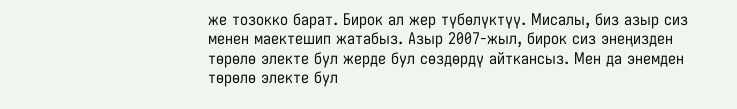же тозокко барат. Бирок ал жер түбөлүктүү. Мисалы, биз азыр сиз менен маектешип жатабыз. Азыр 2007-жыл, бирок сиз энеңизден төрөлө электе бул жерде бул сөздөрдү айткансыз. Мен да энемден төрөлө электе бул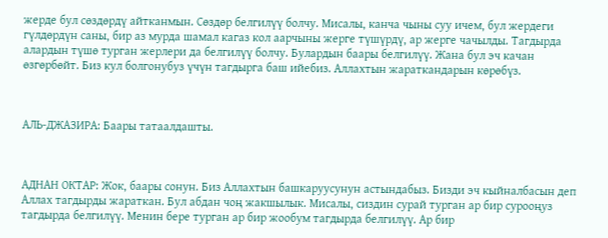жерде бул сөздөрдү айтканмын. Сөздөр белгилүү болчу. Мисалы, канча чыны суу ичем, бул жердеги гүлдөрдүн саны, бир аз мурда шамал кагаз кол аарчыны жерге түшүрдү, ар жерге чачылды. Тагдырда алардын түшө турган жерлери да белгилүү болчу. Булардын баары белгилүү. Жана бул эч качан өзгөрбөйт. Биз кул болгонубуз үчүн тагдырга баш ийебиз. Аллахтын жараткандарын көрөбүз.



АЛЬ-ДЖАЗИРА: Баары татаалдашты.



АДНАН ОКТАР: Жок, баары сонун. Биз Аллахтын башкаруусунун астындабыз. Бизди эч кыйналбасын деп Аллах тагдырды жараткан. Бул абдан чоң жакшылык. Мисалы, сиздин сурай турган ар бир сурооңуз тагдырда белгилүү. Менин бере турган ар бир жообум тагдырда белгилүү. Ар бир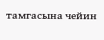тамгасына чейин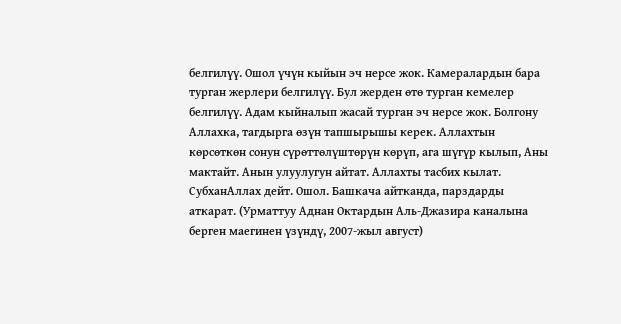белгилүү. Ошол үчүн кыйын эч нерсе жок. Камералардын бара турган жерлери белгилүү. Бул жерден өтө турган кемелер белгилүү. Адам кыйналып жасай турган эч нерсе жок. Болгону Аллахка, тагдырга өзүн тапшырышы керек. Аллахтын көрсөткөн сонун сүрөттөлүштөрүн көрүп, ага шүгүр кылып, Аны мактайт. Анын улуулугун айтат. Аллахты тасбих кылат. СубханАллах дейт. Ошол. Башкача айтканда, парздарды аткарат. (Урматтуу Аднан Октардын Аль-Джазира каналына берген маегинен үзүндү, 2007-жыл август)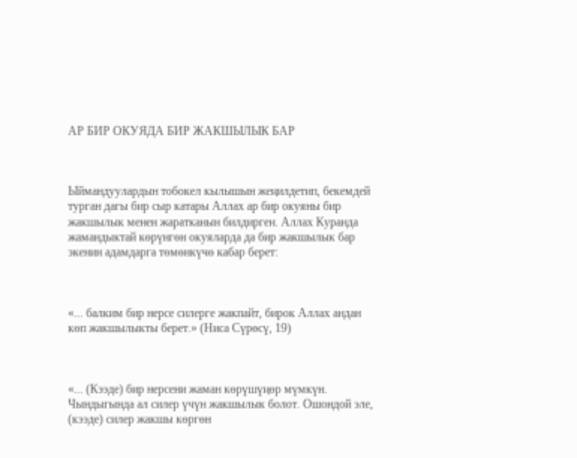АР БИР ОКУЯДА БИР ЖАКШЫЛЫК БАР



Ыймандуулардын тобокел кылышын жеңилдетип, бекемдей турган дагы бир сыр катары Аллах ар бир окуяны бир жакшылык менен жаратканын билдирген. Аллах Куранда жамандыктай көрүнгөн окуяларда да бир жакшылык бар экенин адамдарга төмөнкүчө кабар берет:



«... балким бир нерсе силерге жакпайт, бирок Аллах андан көп жакшылыкты берет.» (Ниса Сүрөсү, 19)



«... (Кээде) бир нерсени жаман көрүшүңөр мүмкүн. Чындыгында ал силер үчүн жакшылык болот. Ошондой эле, (кээде) силер жакшы көргөн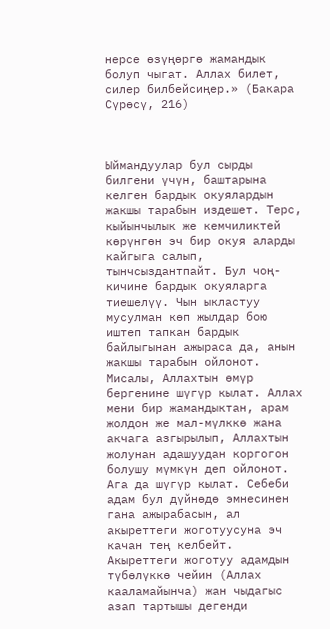нерсе өзүңөргө жамандык болуп чыгат. Аллах билет, силер билбейсиңер.» (Бакара Сүрөсү, 216)



Ыймандуулар бул сырды билгени үчүн, баштарына келген бардык окуялардын жакшы тарабын издешет. Терс, кыйынчылык же кемчиликтей көрүнгөн эч бир окуя аларды кайгыга салып, тынчсыздантпайт. Бул чоң-кичине бардык окуяларга тиешелүү. Чын ыкластуу мусулман көп жылдар бою иштеп тапкан бардык байлыгынан ажыраса да, анын жакшы тарабын ойлонот. Мисалы, Аллахтын өмүр бергенине шүгүр кылат. Аллах мени бир жамандыктан, арам жолдон же мал-мүлккө жана акчага азгырылып, Аллахтын жолунан адашуудан коргогон болушу мүмкүн деп ойлонот. Ага да шүгүр кылат. Себеби адам бул дүйнөдө эмнесинен гана ажырабасын, ал акыреттеги жоготуусуна эч качан тең келбейт. Акыреттеги жоготуу адамдын түбөлүккө чейин (Аллах кааламайынча) жан чыдагыс азап тартышы дегенди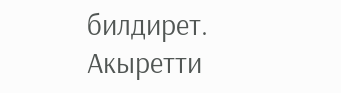билдирет. Акыретти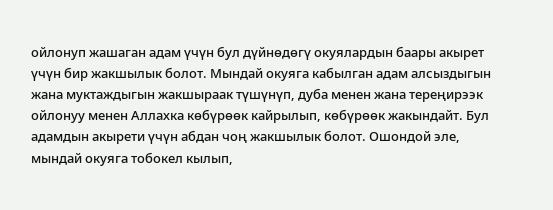ойлонуп жашаган адам үчүн бул дүйнөдөгү окуялардын баары акырет үчүн бир жакшылык болот. Мындай окуяга кабылган адам алсыздыгын жана муктаждыгын жакшыраак түшүнүп, дуба менен жана тереңирээк ойлонуу менен Аллахка көбүрөөк кайрылып, көбүрөөк жакындайт. Бул адамдын акырети үчүн абдан чоң жакшылык болот. Ошондой эле, мындай окуяга тобокел кылып,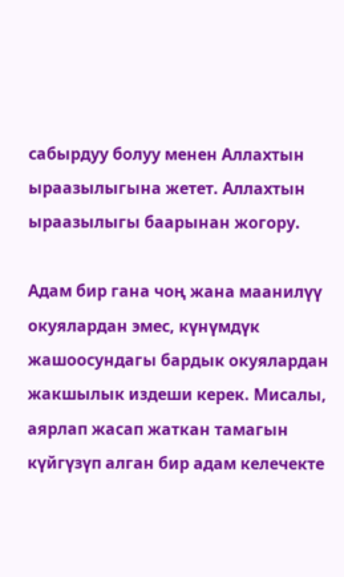сабырдуу болуу менен Аллахтын ыраазылыгына жетет. Аллахтын ыраазылыгы баарынан жогору.

Адам бир гана чоң жана маанилүү окуялардан эмес, күнүмдүк жашоосундагы бардык окуялардан жакшылык издеши керек. Мисалы, аярлап жасап жаткан тамагын күйгүзүп алган бир адам келечекте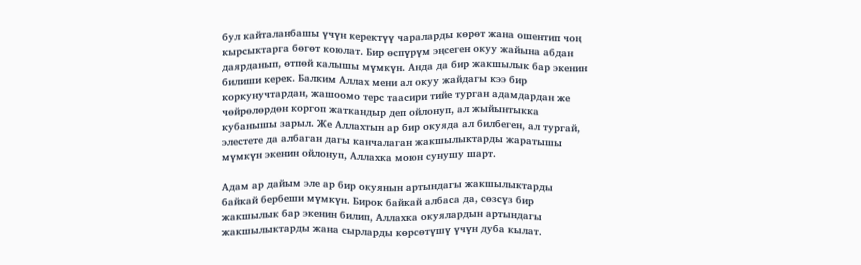бул кайталанбашы үчүн керектүү чараларды көрөт жана ошентип чоң кырсыктарга бөгөт коюлат. Бир өспүрүм эңсеген окуу жайына абдан даярданып, өтпөй калышы мүмкүн. Анда да бир жакшылык бар экенин билиши керек. Балким Аллах мени ал окуу жайдагы кээ бир коркунучтардан, жашоомо терс таасири тийе турган адамдардан же чөйрөлөрдөн коргоп жаткандыр деп ойлонуп, ал жыйынтыкка кубанышы зарыл. Же Аллахтын ар бир окуяда ал билбеген, ал тургай, элестете да албаган дагы канчалаган жакшылыктарды жаратышы мүмкүн экенин ойлонуп, Аллахка моюн сунушу шарт.

Адам ар дайым эле ар бир окуянын артындагы жакшылыктарды байкай бербеши мүмкүн. Бирок байкай албаса да, сөзсүз бир жакшылык бар экенин билип, Аллахка окуялардын артындагы жакшылыктарды жана сырларды көрсөтүшү үчүн дуба кылат.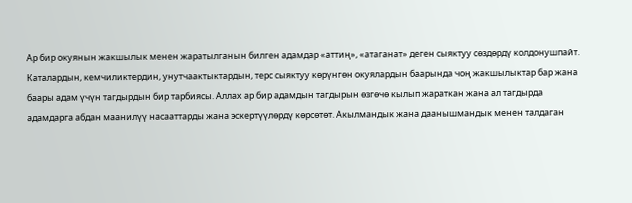Ар бир окуянын жакшылык менен жаратылганын билген адамдар «аттиң», «атаганат» деген сыяктуу сөздөрдү колдонушпайт. Каталардын, кемчиликтердин, унутчаактыктардын, терс сыяктуу көрүнгөн окуялардын баарында чоң жакшылыктар бар жана баары адам үчүн тагдырдын бир тарбиясы. Аллах ар бир адамдын тагдырын өзгөчө кылып жараткан жана ал тагдырда адамдарга абдан маанилүү насааттарды жана эскертүүлөрдү көрсөтөт. Акылмандык жана даанышмандык менен талдаган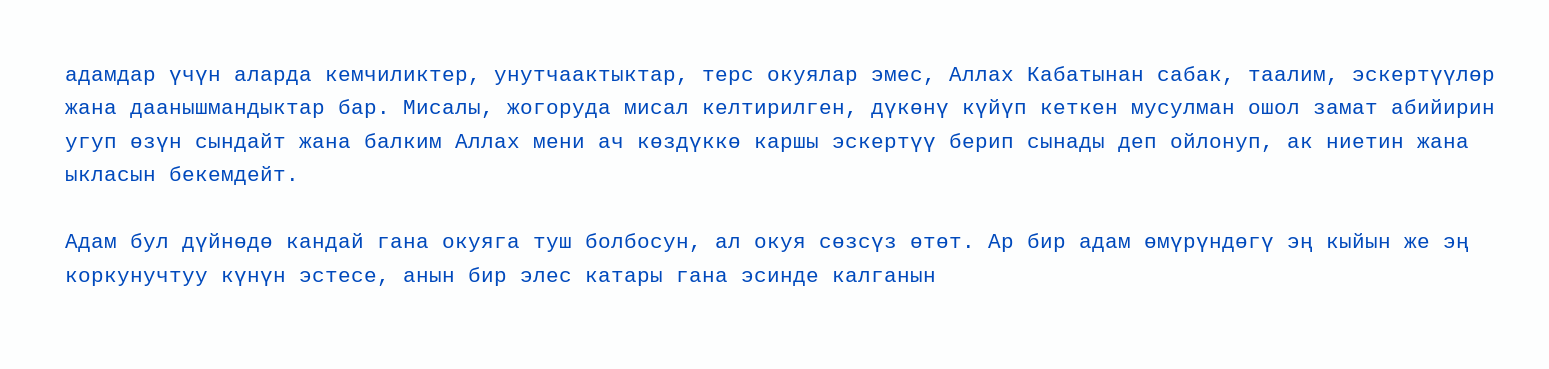адамдар үчүн аларда кемчиликтер, унутчаактыктар, терс окуялар эмес, Аллах Кабатынан сабак, таалим, эскертүүлөр жана даанышмандыктар бар. Мисалы, жогоруда мисал келтирилген, дүкөнү күйүп кеткен мусулман ошол замат абийирин угуп өзүн сындайт жана балким Аллах мени ач көздүккө каршы эскертүү берип сынады деп ойлонуп, ак ниетин жана ыкласын бекемдейт.

Адам бул дүйнөдө кандай гана окуяга туш болбосун, ал окуя сөзсүз өтөт. Ар бир адам өмүрүндөгү эң кыйын же эң коркунучтуу күнүн эстесе, анын бир элес катары гана эсинде калганын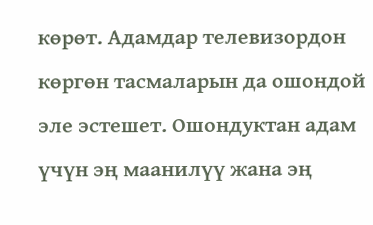көрөт. Адамдар телевизордон көргөн тасмаларын да ошондой эле эстешет. Ошондуктан адам үчүн эң маанилүү жана эң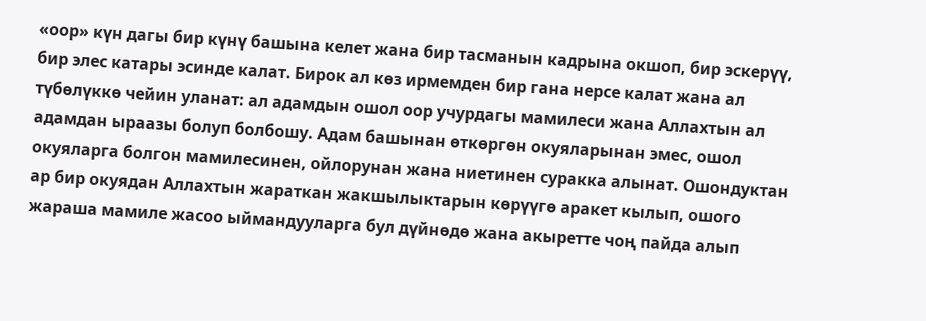«оор» күн дагы бир күнү башына келет жана бир тасманын кадрына окшоп, бир эскерүү, бир элес катары эсинде калат. Бирок ал көз ирмемден бир гана нерсе калат жана ал түбөлүккө чейин уланат: ал адамдын ошол оор учурдагы мамилеси жана Аллахтын ал адамдан ыраазы болуп болбошу. Адам башынан өткөргөн окуяларынан эмес, ошол окуяларга болгон мамилесинен, ойлорунан жана ниетинен суракка алынат. Ошондуктан ар бир окуядан Аллахтын жараткан жакшылыктарын көрүүгө аракет кылып, ошого жараша мамиле жасоо ыймандууларга бул дүйнөдө жана акыретте чоң пайда алып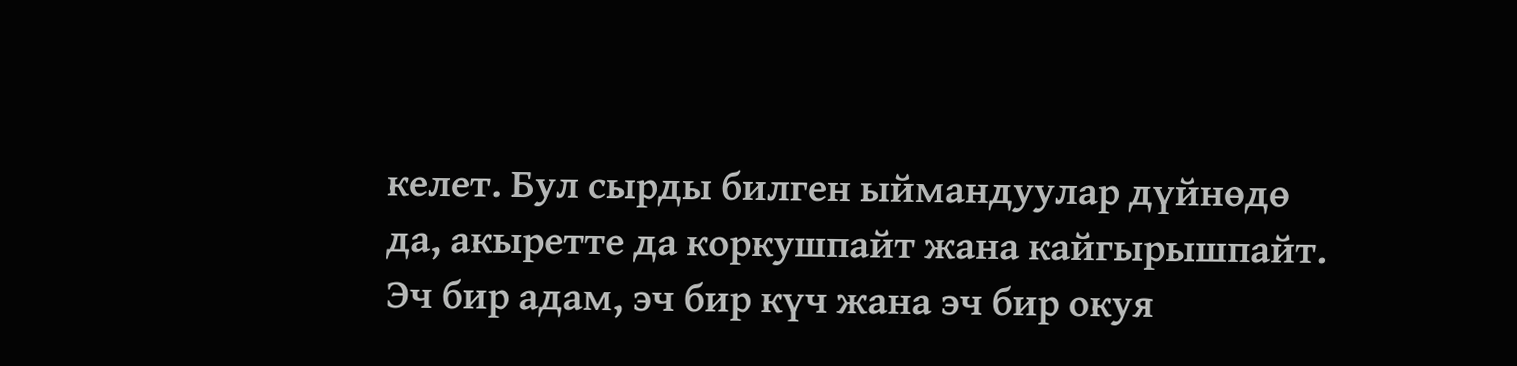келет. Бул сырды билген ыймандуулар дүйнөдө да, акыретте да коркушпайт жана кайгырышпайт. Эч бир адам, эч бир күч жана эч бир окуя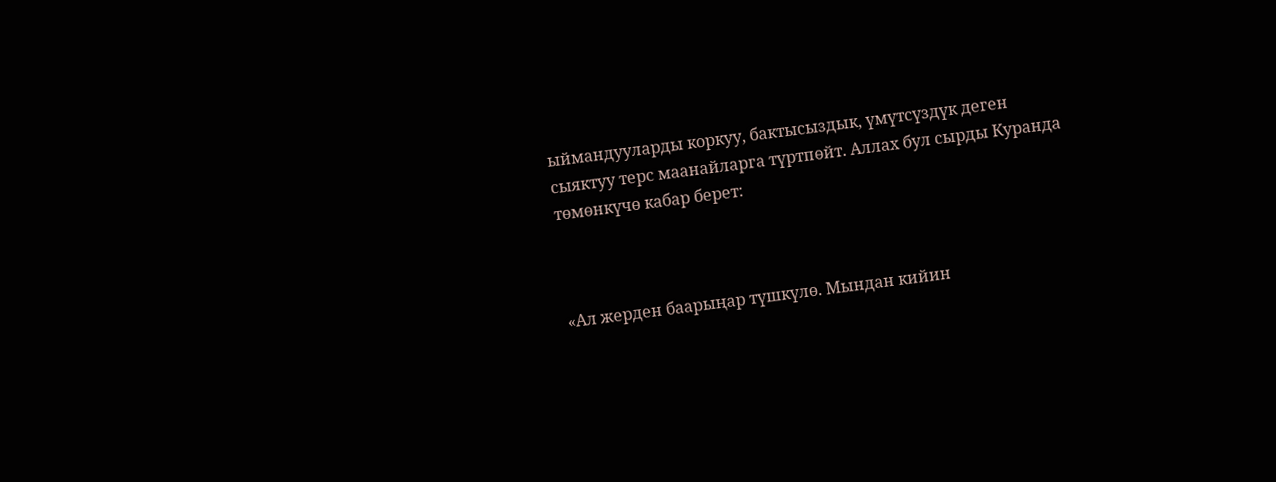ыймандууларды коркуу, бактысыздык, үмүтсүздүк деген сыяктуу терс маанайларга түртпөйт. Аллах бул сырды Куранда төмөнкүчө кабар берет:



«Ал жерден баарыңар түшкүлө. Мындан кийин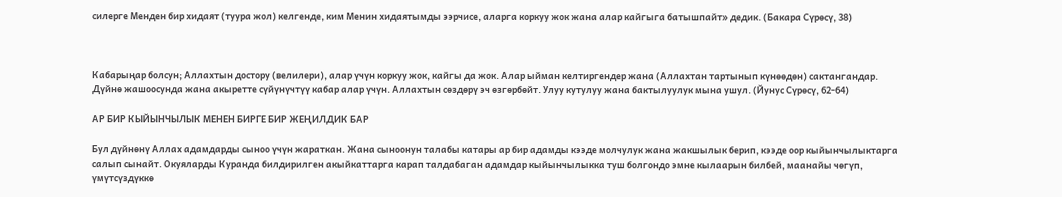силерге Менден бир хидаят (туура жол) келгенде, ким Менин хидаятымды ээрчисе, аларга коркуу жок жана алар кайгыга батышпайт» дедик. (Бакара Сүрөсү, 38)



Кабарыңар болсун; Аллахтын достору (велилери), алар үчүн коркуу жок, кайгы да жок. Алар ыйман келтиргендер жана (Аллахтан тартынып күнөөдөн) сактангандар. Дүйнө жашоосунда жана акыретте сүйүнүчтүү кабар алар үчүн. Аллахтын сөздөрү эч өзгөрбөйт. Улуу кутулуу жана бактылуулук мына ушул. (Йунус Сүрөсү, 62-64)

АР БИР КЫЙЫНЧЫЛЫК МЕНЕН БИРГЕ БИР ЖЕҢИЛДИК БАР

Бул дүйнөнү Аллах адамдарды сыноо үчүн жараткан. Жана сыноонун талабы катары ар бир адамды кээде молчулук жана жакшылык берип, кээде оор кыйынчылыктарга салып сынайт. Окуяларды Куранда билдирилген акыйкаттарга карап талдабаган адамдар кыйынчылыкка туш болгондо эмне кылаарын билбей, маанайы чөгүп, үмүтсүздүккө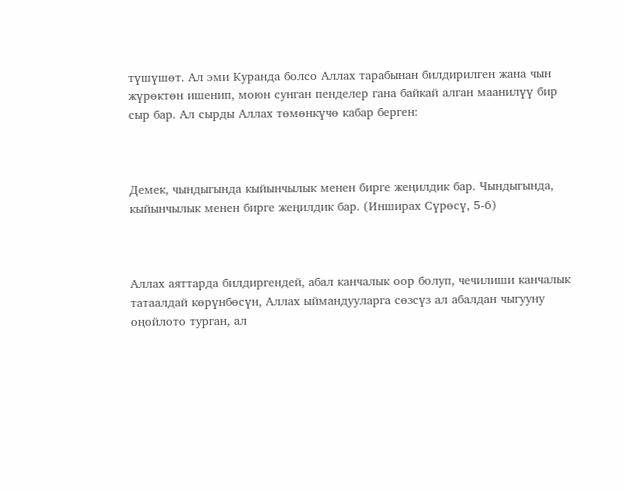түшүшөт. Ал эми Куранда болсо Аллах тарабынан билдирилген жана чын жүрөктөн ишенип, моюн сунган пенделер гана байкай алган маанилүү бир сыр бар. Ал сырды Аллах төмөнкүчө кабар берген:



Демек, чындыгында кыйынчылык менен бирге жеңилдик бар. Чындыгында, кыйынчылык менен бирге жеңилдик бар. (Инширах Сүрөсү, 5-6)



Аллах аяттарда билдиргендей, абал канчалык оор болуп, чечилиши канчалык татаалдай көрүнбөсүн, Аллах ыймандууларга сөзсүз ал абалдан чыгууну оңойлото турган, ал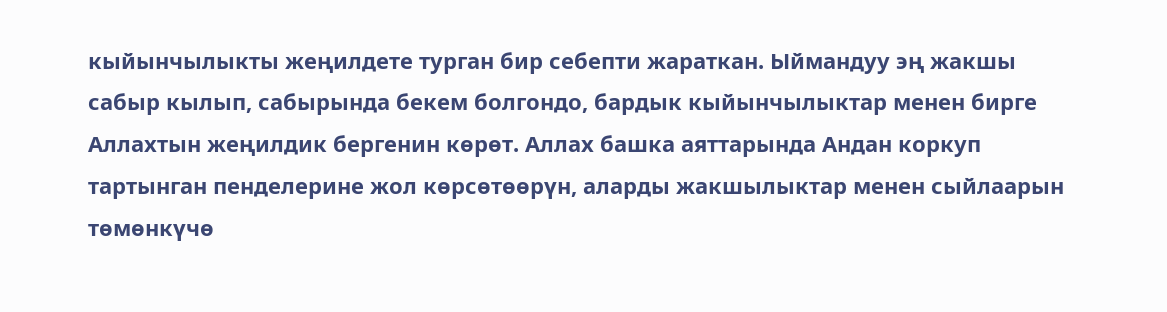кыйынчылыкты жеңилдете турган бир себепти жараткан. Ыймандуу эң жакшы сабыр кылып, сабырында бекем болгондо, бардык кыйынчылыктар менен бирге Аллахтын жеңилдик бергенин көрөт. Аллах башка аяттарында Андан коркуп тартынган пенделерине жол көрсөтөөрүн, аларды жакшылыктар менен сыйлаарын төмөнкүчө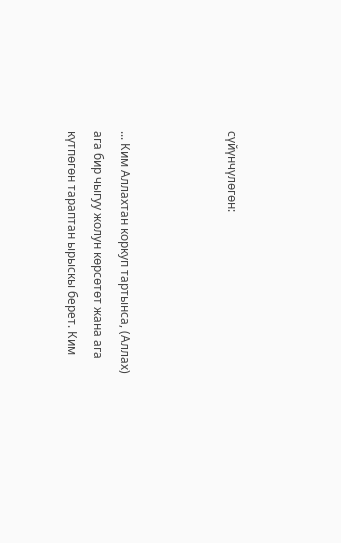сүйүнчүлөгөн:



... Ким Аллахтан коркуп тартынса, (Аллах) ага бир чыгуу жолун көрсөтөт жана ага күтпөгөн тараптан ырыскы берет. Ким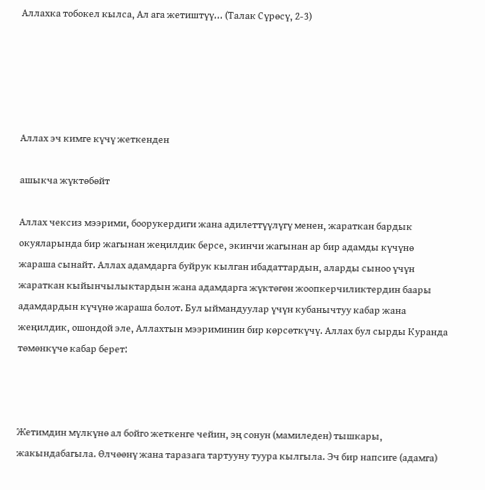Аллахка тобокел кылса, Ал ага жетиштүү... (Талак Сүрөсү, 2-3)





Аллах эч кимге күчү жеткенден

ашыкча жүктөбөйт

Аллах чексиз мээрими, боорукердиги жана адилеттүүлүгү менен, жараткан бардык окуяларында бир жагынан жеңилдик берсе, экинчи жагынан ар бир адамды күчүнө жараша сынайт. Аллах адамдарга буйрук кылган ибадаттардын, аларды сыноо үчүн жараткан кыйынчылыктардын жана адамдарга жүктөгөн жоопкерчиликтердин баары адамдардын күчүнө жараша болот. Бул ыймандуулар үчүн кубанычтуу кабар жана жеңилдик, ошондой эле, Аллахтын мээриминин бир көрсөткүчү. Аллах бул сырды Куранда төмөнкүчө кабар берет:



Жетимдин мүлкүнө ал бойго жеткенге чейин, эң сонун (мамиледен) тышкары, жакындабагыла. Өлчөөнү жана таразага тартууну туура кылгыла. Эч бир напсиге (адамга)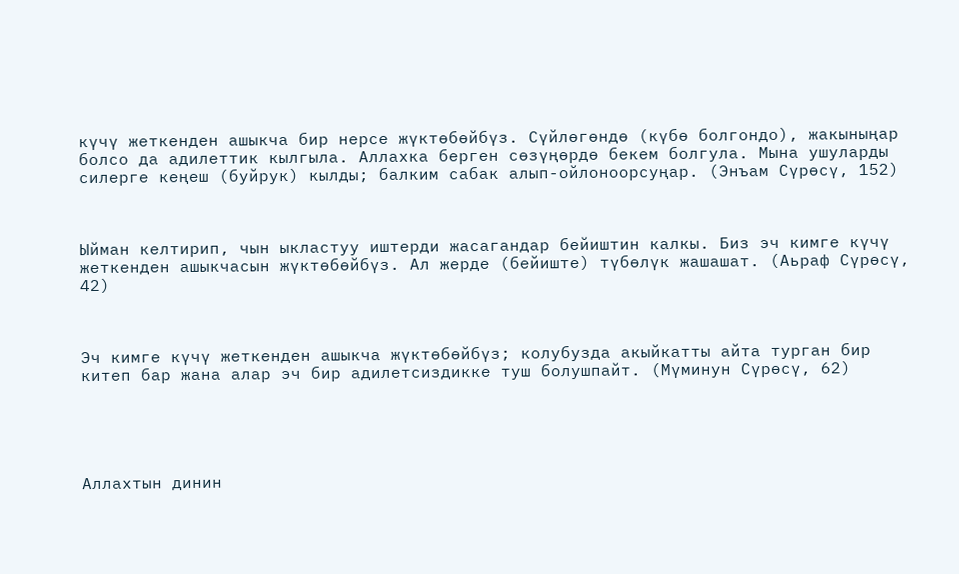күчү жеткенден ашыкча бир нерсе жүктөбөйбүз. Сүйлөгөндө (күбө болгондо), жакыныңар болсо да адилеттик кылгыла. Аллахка берген сөзүңөрдө бекем болгула. Мына ушуларды силерге кеңеш (буйрук) кылды; балким сабак алып-ойлоноорсуңар. (Энъам Сүрөсү, 152)



Ыйман келтирип, чын ыкластуу иштерди жасагандар бейиштин калкы. Биз эч кимге күчү жеткенден ашыкчасын жүктөбөйбүз. Ал жерде (бейиште) түбөлүк жашашат. (Аьраф Сүрөсү, 42)



Эч кимге күчү жеткенден ашыкча жүктөбөйбүз; колубузда акыйкатты айта турган бир китеп бар жана алар эч бир адилетсиздикке туш болушпайт. (Мүминун Сүрөсү, 62)





Аллахтын динин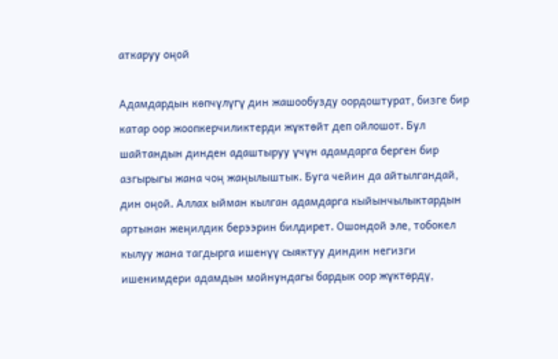аткаруу оңой

Адамдардын көпчүлүгү дин жашообузду оордоштурат, бизге бир катар оор жоопкерчиликтерди жүктөйт деп ойлошот. Бул шайтандын динден адаштыруу үчүн адамдарга берген бир азгырыгы жана чоң жаңылыштык. Буга чейин да айтылгандай, дин оңой. Аллах ыйман кылган адамдарга кыйынчылыктардын артынан жеңилдик берээрин билдирет. Ошондой эле, тобокел кылуу жана тагдырга ишенүү сыяктуу диндин негизги ишенимдери адамдын мойнундагы бардык оор жүктөрдү,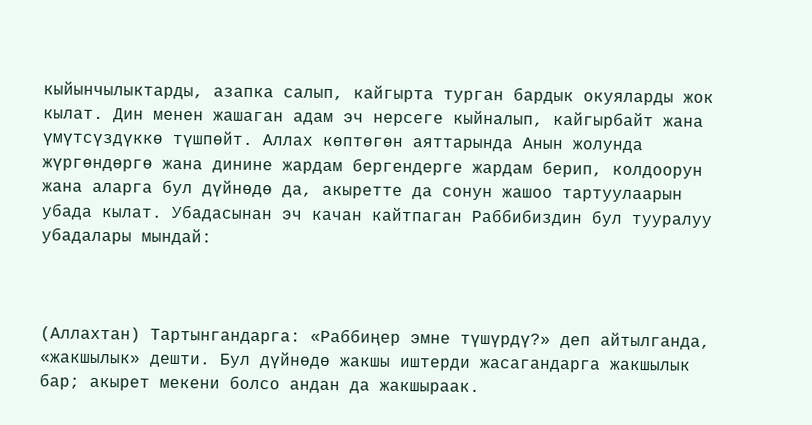кыйынчылыктарды, азапка салып, кайгырта турган бардык окуяларды жок кылат. Дин менен жашаган адам эч нерсеге кыйналып, кайгырбайт жана үмүтсүздүккө түшпөйт. Аллах көптөгөн аяттарында Анын жолунда жүргөндөргө жана динине жардам бергендерге жардам берип, колдоорун жана аларга бул дүйнөдө да, акыретте да сонун жашоо тартуулаарын убада кылат. Убадасынан эч качан кайтпаган Раббибиздин бул тууралуу убадалары мындай:



(Аллахтан) Тартынгандарга: «Раббиңер эмне түшүрдү?» деп айтылганда, «жакшылык» дешти. Бул дүйнөдө жакшы иштерди жасагандарга жакшылык бар; акырет мекени болсо андан да жакшыраак.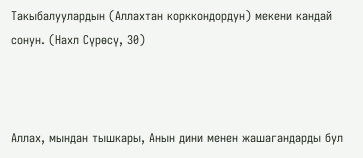Такыбалуулардын (Аллахтан корккондордун) мекени кандай сонун. (Нахл Сүрөсү, 30)



Аллах, мындан тышкары, Анын дини менен жашагандарды бул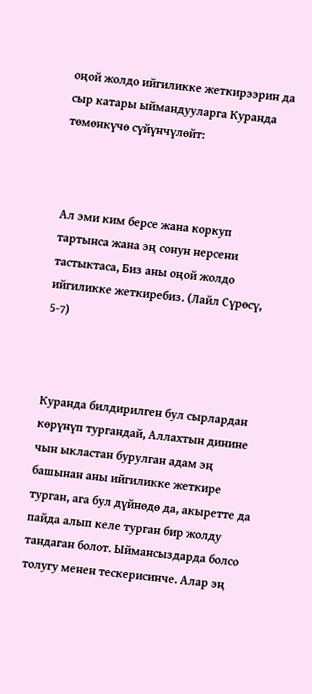оңой жолдо ийгиликке жеткирээрин да сыр катары ыймандууларга Куранда төмөнкүчө сүйүнчүлөйт:



Ал эми ким берсе жана коркуп тартынса жана эң сонун нерсени тастыктаса, Биз аны оңой жолдо ийгиликке жеткиребиз. (Лайл Сүрөсү, 5-7)



Куранда билдирилген бул сырлардан көрүнүп тургандай, Аллахтын динине чын ыкластан бурулган адам эң башынан аны ийгиликке жеткире турган, ага бул дүйнөдө да, акыретте да пайда алып келе турган бир жолду тандаган болот. Ыймансыздарда болсо толугу менен тескерисинче. Алар эң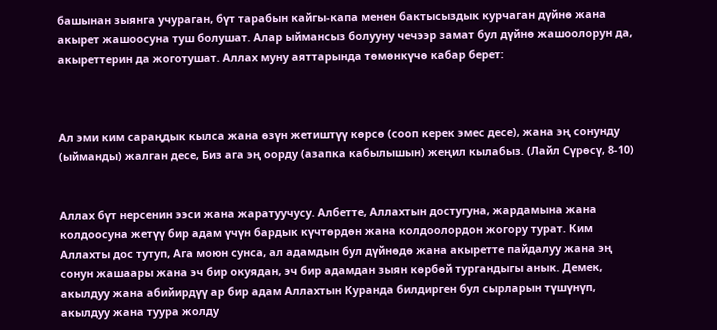башынан зыянга учураган, бүт тарабын кайгы-капа менен бактысыздык курчаган дүйнө жана акырет жашоосуна туш болушат. Алар ыймансыз болууну чечээр замат бул дүйнө жашоолорун да, акыреттерин да жоготушат. Аллах муну аяттарында төмөнкүчө кабар берет:



Ал эми ким сараңдык кылса жана өзүн жетиштүү көрсө (сооп керек эмес десе), жана эң сонунду (ыйманды) жалган десе, Биз ага эң оорду (азапка кабылышын) жеңил кылабыз. (Лайл Сүрөсү, 8-10)


Аллах бүт нерсенин ээси жана жаратуучусу. Албетте, Аллахтын достугуна, жардамына жана колдоосуна жетүү бир адам үчүн бардык күчтөрдөн жана колдоолордон жогору турат. Ким Аллахты дос тутуп, Ага моюн сунса, ал адамдын бул дүйнөдө жана акыретте пайдалуу жана эң сонун жашаары жана эч бир окуядан, эч бир адамдан зыян көрбөй тургандыгы анык. Демек, акылдуу жана абийирдүү ар бир адам Аллахтын Куранда билдирген бул сырларын түшүнүп, акылдуу жана туура жолду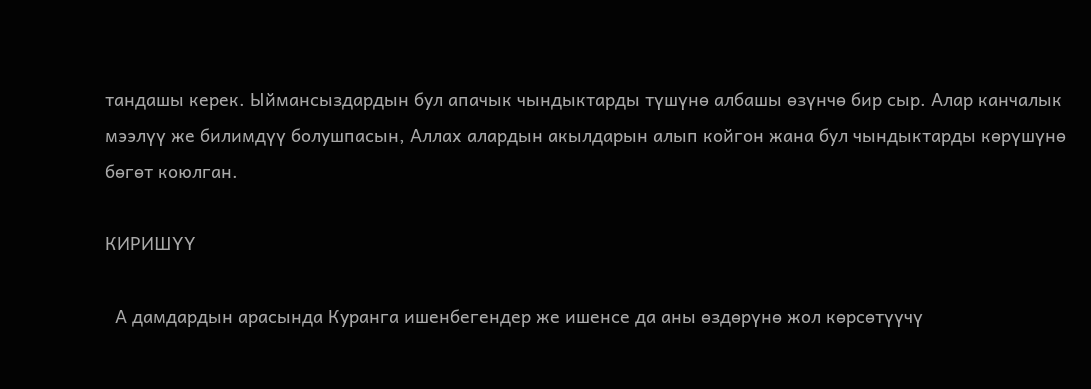тандашы керек. Ыймансыздардын бул апачык чындыктарды түшүнө албашы өзүнчө бир сыр. Алар канчалык мээлүү же билимдүү болушпасын, Аллах алардын акылдарын алып койгон жана бул чындыктарды көрүшүнө бөгөт коюлган.

КИРИШҮҮ

  А дамдардын арасында Куранга ишенбегендер же ишенсе да аны өздөрүнө жол көрсөтүүчү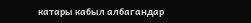катары кабыл албагандар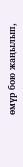өмүр бою жаңылып,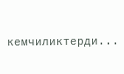кемчиликтерди...